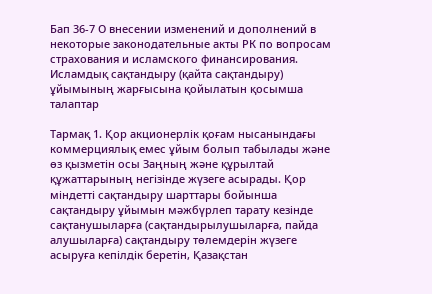Бап 36-7 О внесении изменений и дополнений в некоторые законодательные акты РК по вопросам страхования и исламского финансирования. Исламдық сақтандыру (қайта сақтандыру) ұйымының жарғысына қойылатын қосымша талаптар

Тармақ 1. Қор акционерлік қоғам нысанындағы коммерциялық емес ұйым болып табылады және өз қызметін осы Заңның және құрылтай құжаттарының негізінде жүзеге асырады. Қор міндетті сақтандыру шарттары бойынша сақтандыру ұйымын мәжбүрлеп тарату кезінде сақтанушыларға (сақтандырылушыларға, пайда алушыларға) сақтандыру төлемдерін жүзеге асыруға кепілдік беретін, Қазақстан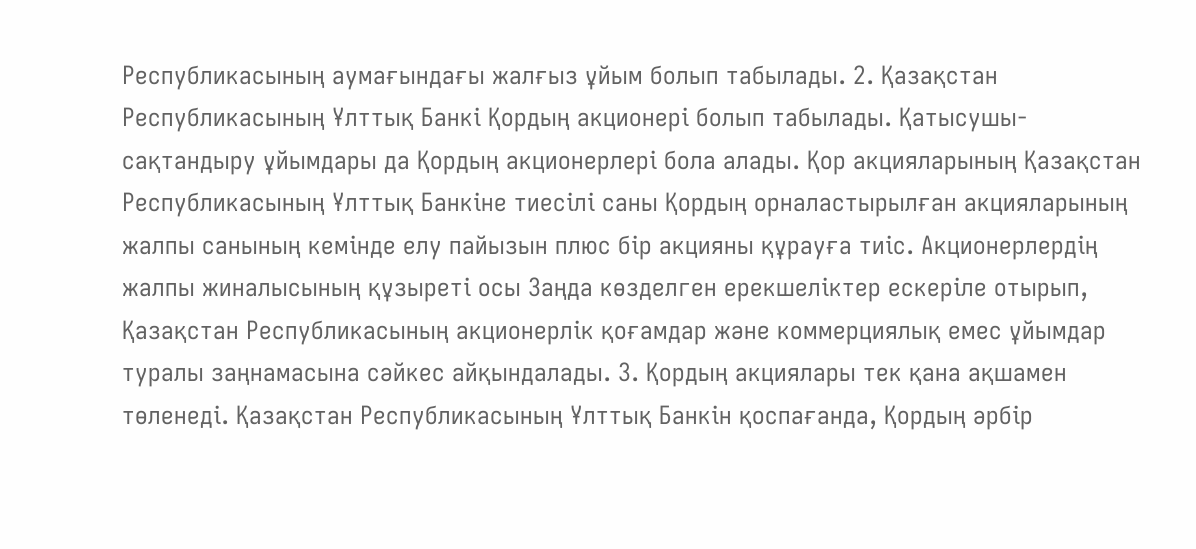Республикасының аумағындағы жалғыз ұйым болып табылады. 2. Қазақстан Республикасының Ұлттық Банкі Қордың акционері болып табылады. Қатысушы-сақтандыру ұйымдары да Қордың акционерлері бола алады. Қор акцияларының Қазақстан Республикасының Ұлттық Банкіне тиесілі саны Қордың орналастырылған акцияларының жалпы санының кемінде елу пайызын плюс бір акцияны құрауға тиіс. Акционерлердің жалпы жиналысының құзыреті осы Заңда көзделген ерекшеліктер ескеріле отырып, Қазақстан Республикасының акционерлік қоғамдар және коммерциялық емес ұйымдар туралы заңнамасына сәйкес айқындалады. 3. Қордың акциялары тек қана ақшамен төленеді. Қазақстан Республикасының Ұлттық Банкін қоспағанда, Қордың әрбір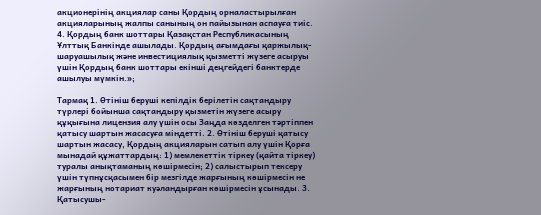акционерінің акциялар саны Қордың орналастырылған акцияларының жалпы санының он пайызынан аспауға тиіс. 4. Қордың банк шоттары Қазақстан Республикасының Ұлттық Банкінде ашылады. Қордың ағымдағы қаржылық-шаруашылық және инвестициялық қызметті жүзеге асыруы үшін Қордың банк шоттары екінші деңгейдегі банктерде ашылуы мүмкін.»;

Тармақ 1. Өтініш берушi кепілдік берілетін сақтандыру түрлері бойынша сақтандыру қызметiн жүзеге асыру құқығына лицензия алу үшiн осы Заңда көзделген тәртiппен қатысу шартын жасасуға мiндеттi. 2. Өтiнiш берушi қатысу шартын жасасу, Қордың акцияларын сатып алу үшiн Қорға мынадай құжаттардың: 1) мемлекеттік тіркеу (қайта тіркеу) туралы анықтаманың көшірмесін; 2) салыстырып тексеру үшін түпнұсқасымен бір мезгілде жарғының көшірмесін не жарғының нотариат куәландырған көшірмесін ұсынады. 3. Қатысушы-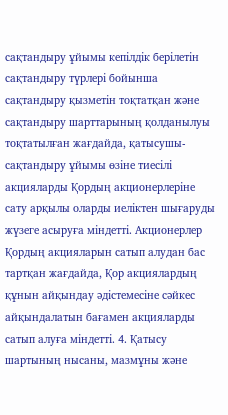сақтандыру ұйымы кепілдік берілетін сақтандыру түрлері бойынша сақтандыру қызметiн тоқтатқан және сақтандыру шарттарының қолданылуы тоқтатылған жағдайда, қатысушы-сақтандыру ұйымы өзіне тиесілі акцияларды Қордың акционерлеріне сату арқылы оларды иеліктен шығаруды жүзеге асыруға міндетті. Акционерлер Қордың акцияларын сатып алудан бас тартқан жағдайда, Қор акциялардың құнын айқындау әдістемесіне сәйкес айқындалатын бағамен акцияларды сатып алуға міндетті. 4. Қатысу шартының нысаны, мазмұны және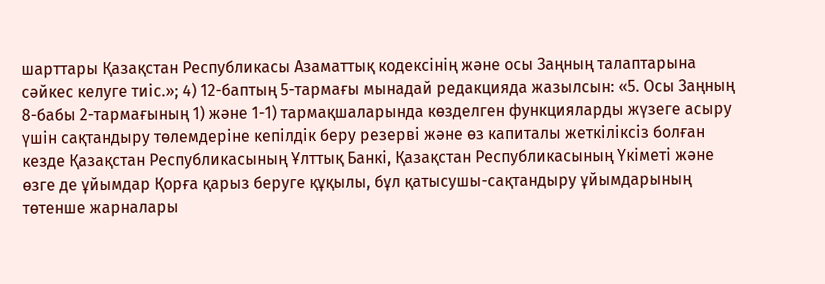шарттары Қазақстан Республикасы Азаматтық кодексінің және осы Заңның талаптарына сәйкес келуге тиіс.»; 4) 12-баптың 5-тармағы мынадай редакцияда жазылсын: «5. Осы Заңның 8-бабы 2-тармағының 1) және 1-1) тармақшаларында көзделген функцияларды жүзеге асыру үшін сақтандыру төлемдеріне кепілдік беру резерві және өз капиталы жеткіліксіз болған кезде Қазақстан Республикасының Ұлттық Банкі, Қазақстан Республикасының Үкіметі және өзге де ұйымдар Қорға қарыз беруге құқылы, бұл қатысушы-сақтандыру ұйымдарының төтенше жарналары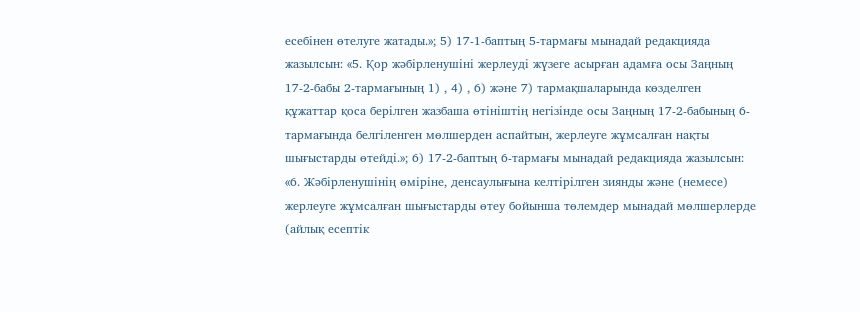есебінен өтелуге жатады.»; 5) 17-1-баптың 5-тармағы мынадай редакцияда жазылсын: «5. Қор жәбірленушіні жерлеуді жүзеге асырған адамға осы Заңның 17-2-бабы 2-тармағының 1) , 4) , 6) және 7) тармақшаларында көзделген құжаттар қоса берілген жазбаша өтініштің негізінде осы Заңның 17-2-бабының 6-тармағында белгіленген мөлшерден аспайтын, жерлеуге жұмсалған нақты шығыстарды өтейді.»; 6) 17-2-баптың 6-тармағы мынадай редакцияда жазылсын: «6. Жәбірленушінің өміріне, денсаулығына келтірілген зиянды және (немесе) жерлеуге жұмсалған шығыстарды өтеу бойынша төлемдер мынадай мөлшерлерде (айлық есептік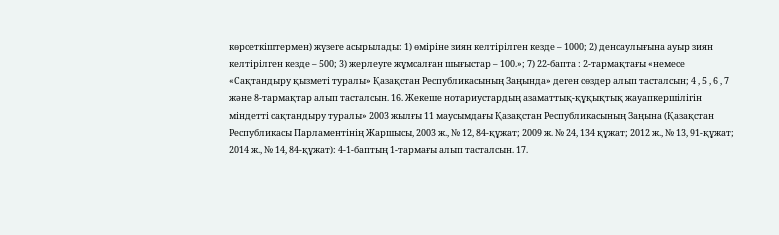көрсеткіштермен) жүзеге асырылады: 1) өміріне зиян келтірілген кезде – 1000; 2) денсаулығына ауыр зиян келтірілген кезде – 500; 3) жерлеуге жұмсалған шығыстар – 100.»; 7) 22-бапта : 2-тармақтағы «немесе «Сақтандыру қызметі туралы» Қазақстан Республикасының Заңында» деген сөздер алып тасталсын; 4 , 5 , 6 , 7 және 8-тармақтар алып тасталсын. 16. Жекеше нотариустардың азаматтық-құқықтық жауапкершiлiгiн мiндеттi сақтандыру туралы» 2003 жылғы 11 маусымдағы Қазақстан Республикасының Заңына (Қазақстан Республикасы Парламентінің Жаршысы, 2003 ж., № 12, 84-құжат; 2009 ж. № 24, 134 құжат; 2012 ж., № 13, 91-құжат; 2014 ж., № 14, 84-құжат): 4-1-баптың 1-тармағы алып тасталсын. 17.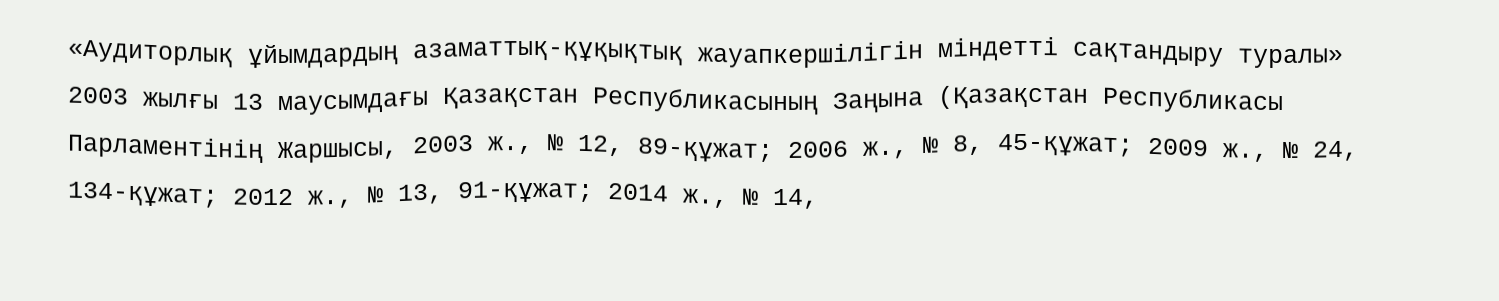«Аудиторлық ұйымдардың азаматтық-құқықтық жауапкершiлiгін мiндеттi сақтандыру туралы» 2003 жылғы 13 маусымдағы Қазақстан Республикасының Заңына (Қазақстан Республикасы Парламентінің Жаршысы, 2003 ж., № 12, 89-құжат; 2006 ж., № 8, 45-құжат; 2009 ж., № 24, 134-құжат; 2012 ж., № 13, 91-құжат; 2014 ж., № 14,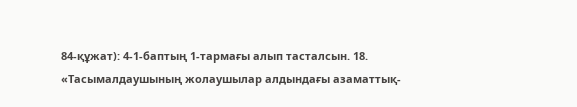84-құжат): 4-1-баптың 1-тармағы алып тасталсын. 18. «Тасымалдаушының жолаушылар алдындағы азаматтық-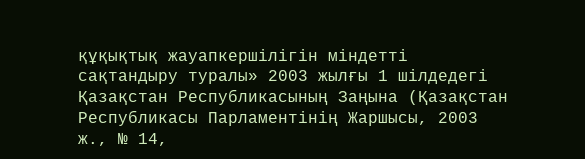құқықтық жауапкершiлiгiн мiндеттi сақтандыру туралы» 2003 жылғы 1 шiлдедегi Қазақстан Республикасының Заңына (Қазақстан Республикасы Парламентiнiң Жаршысы, 2003 ж., № 14,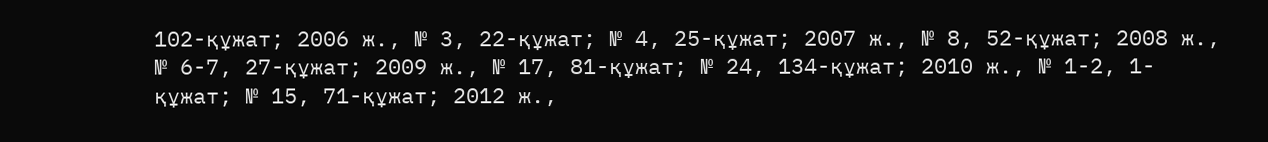102-құжат; 2006 ж., № 3, 22-құжат; № 4, 25-құжат; 2007 ж., № 8, 52-құжат; 2008 ж., № 6-7, 27-құжат; 2009 ж., № 17, 81-құжат; № 24, 134-құжат; 2010 ж., № 1-2, 1-құжат; № 15, 71-құжат; 2012 ж.,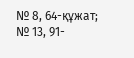№ 8, 64-құжат; № 13, 91-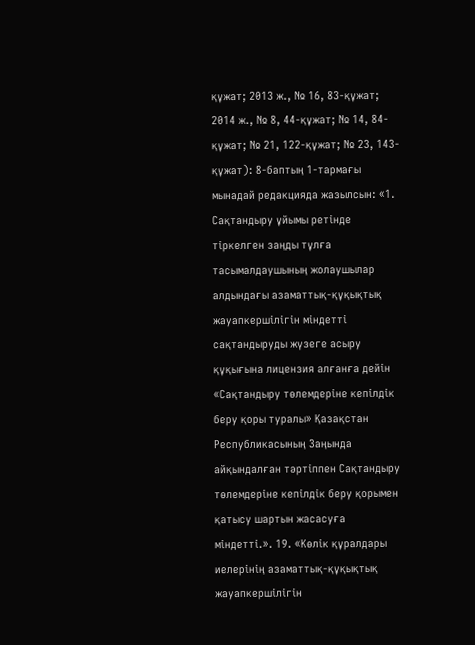құжат; 2013 ж., № 16, 83-құжат; 2014 ж., № 8, 44-құжат; № 14, 84-құжат; № 21, 122-құжат; № 23, 143-құжат): 8-баптың 1-тармағы мынадай редакцияда жазылсын: «1. Сақтандыру ұйымы ретiнде тiркелген заңды тұлға тасымалдаушының жолаушылар алдындағы азаматтық-құқықтық жауапкершiлiгiн мiндеттi сақтандыруды жүзеге асыру құқығына лицензия алғанға дейiн «Сақтандыру төлемдерiне кепiлдiк беру қоры туралы» Қазақстан Республикасының Заңында айқындалған тәртiппен Сақтандыру төлемдеріне кепілдік беру қорымен қатысу шартын жасасуға міндетті.». 19. «Көлiк құралдары иелерiнiң азаматтық-құқықтық жауапкершiлiгiн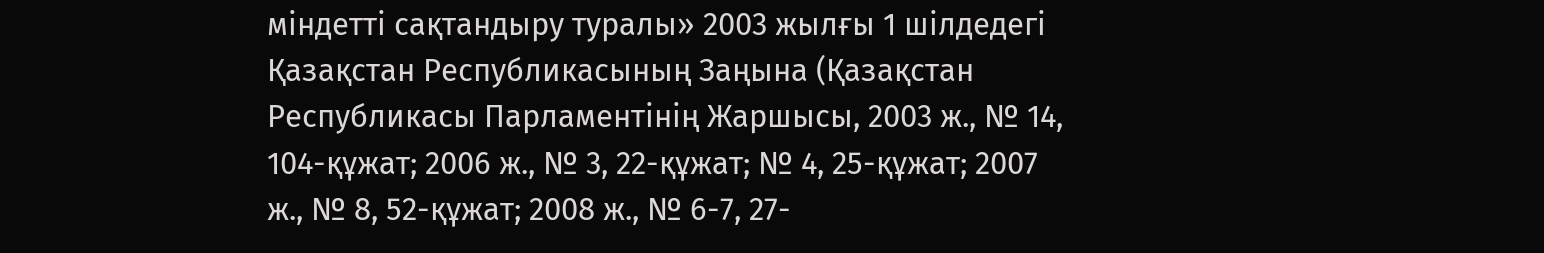мiндеттi сақтандыру туралы» 2003 жылғы 1 шiлдедегi Қазақстан Республикасының Заңына (Қазақстан Республикасы Парламентiнiң Жаршысы, 2003 ж., № 14, 104-құжат; 2006 ж., № 3, 22-құжат; № 4, 25-құжат; 2007 ж., № 8, 52-құжат; 2008 ж., № 6-7, 27-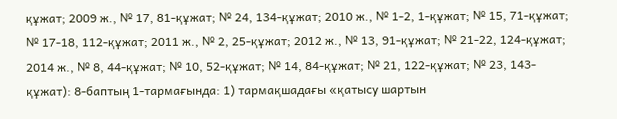құжат; 2009 ж., № 17, 81-құжат; № 24, 134-құжат; 2010 ж., № 1-2, 1-құжат; № 15, 71-құжат; № 17-18, 112-құжат; 2011 ж., № 2, 25-құжат; 2012 ж., № 13, 91-құжат; № 21-22, 124-құжат; 2014 ж., № 8, 44-құжат; № 10, 52-құжат; № 14, 84-құжат; № 21, 122-құжат; № 23, 143-құжат): 8-баптың 1-тармағында: 1) тармақшадағы «қатысу шартын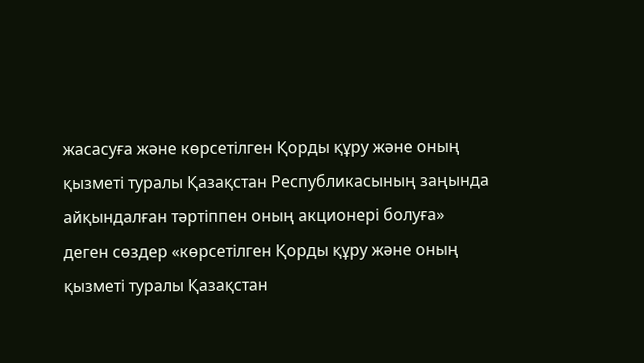жасасуға және көрсетілген Қорды құру және оның қызметі туралы Қазақстан Республикасының заңында айқындалған тәртіппен оның акционері болуға» деген сөздер «көрсетілген Қорды құру және оның қызметі туралы Қазақстан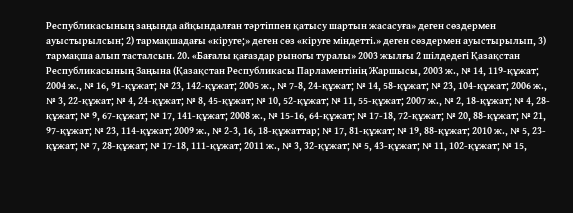Республикасының заңында айқындалған тәртіппен қатысу шартын жасасуға» деген сөздермен ауыстырылсын; 2) тармақшадағы «кіруге;» деген сөз «кіруге міндетті.» деген сөздермен ауыстырылып, 3) тармақша алып тасталсын. 20. «Бағалы қағаздар рыногы туралы» 2003 жылғы 2 шілдедегі Қазақстан Республикасының Заңына (Қазақстан Республикасы Парламентінің Жаршысы, 2003 ж., № 14, 119-құжат; 2004 ж., № 16, 91-құжат; № 23, 142-құжат; 2005 ж., № 7-8, 24-құжат; № 14, 58-құжат; № 23, 104-құжат; 2006 ж., № 3, 22-құжат; № 4, 24-құжат; № 8, 45-құжат; № 10, 52-құжат; № 11, 55-құжат; 2007 ж., № 2, 18-құжат; № 4, 28-құжат; № 9, 67-құжат; № 17, 141-құжат; 2008 ж., № 15-16, 64-құжат; № 17-18, 72-құжат; № 20, 88-құжат; № 21, 97-құжат; № 23, 114-құжат; 2009 ж., № 2-3, 16, 18-құжаттар; № 17, 81-құжат; № 19, 88-құжат; 2010 ж., № 5, 23-құжат; № 7, 28-құжат; № 17-18, 111-құжат; 2011 ж., № 3, 32-құжат; № 5, 43-құжат; № 11, 102-құжат; № 15,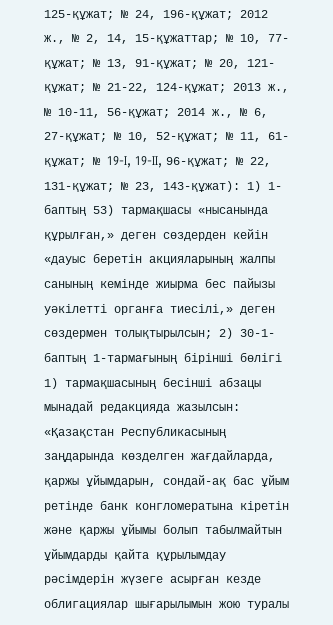125-құжат; № 24, 196-құжат; 2012 ж., № 2, 14, 15-құжаттар; № 10, 77-құжат; № 13, 91-құжат; № 20, 121-құжат; № 21-22, 124-құжат; 2013 ж., № 10-11, 56-құжат; 2014 ж., № 6, 27-құжат; № 10, 52-құжат; № 11, 61-құжат; № 19-I, 19-II, 96-құжат; № 22, 131-құжат; № 23, 143-құжат): 1) 1-баптың 53) тармақшасы «нысанында құрылған,» деген сөздерден кейін «дауыс беретін акцияларының жалпы санының кемінде жиырма бес пайызы уәкілетті органға тиесілі,» деген сөздермен толықтырылсын; 2) 30-1-баптың 1-тармағының бірінші бөлігі 1) тармақшасының бесінші абзацы мынадай редакцияда жазылсын: «Қазақстан Республикасының заңдарында көзделген жағдайларда, қаржы ұйымдарын, сондай-ақ бас ұйым ретінде банк конгломератына кіретін және қаржы ұйымы болып табылмайтын ұйымдарды қайта құрылымдау рәсімдерін жүзеге асырған кезде облигациялар шығарылымын жою туралы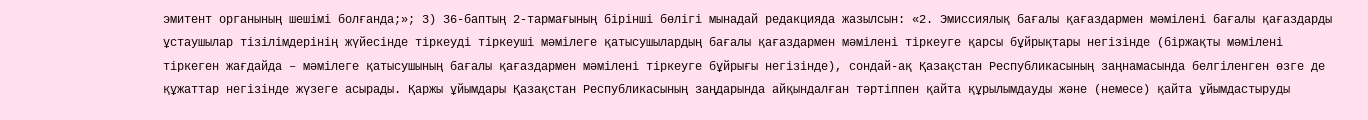эмитент органының шешімі болғанда;»; 3) 36-баптың 2-тармағының бірінші бөлігі мынадай редакцияда жазылсын: «2. Эмиссиялық бағалы қағаздармен мәмілені бағалы қағаздарды ұстаушылар тізілімдерінің жүйесінде тіркеуді тіркеуші мәмілеге қатысушылардың бағалы қағаздармен мәмілені тіркеуге қарсы бұйрықтары негізінде (біржақты мәмілені тіркеген жағдайда – мәмілеге қатысушының бағалы қағаздармен мәмілені тіркеуге бұйрығы негізінде), сондай-ақ Қазақстан Республикасының заңнамасында белгіленген өзге де құжаттар негізінде жүзеге асырады. Қаржы ұйымдары Қазақстан Республикасының заңдарында айқындалған тәртіппен қайта құрылымдауды және (немесе) қайта ұйымдастыруды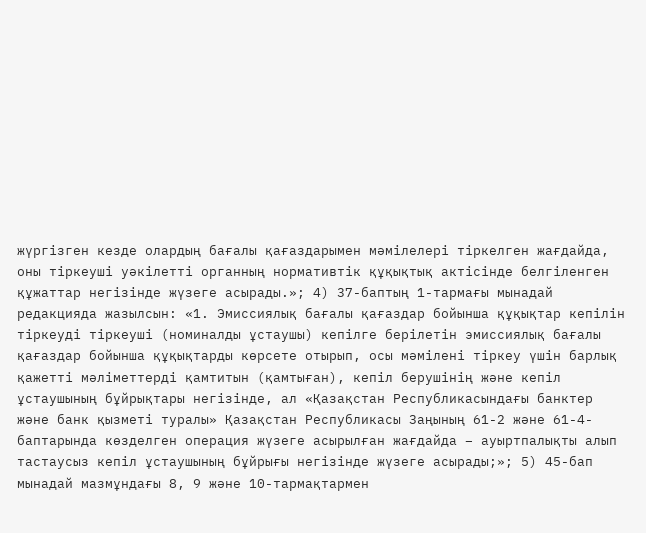жүргізген кезде олардың бағалы қағаздарымен мәмілелері тіркелген жағдайда, оны тіркеуші уәкілетті органның нормативтік құқықтық актісінде белгіленген құжаттар негізінде жүзеге асырады.»; 4) 37-баптың 1-тармағы мынадай редакцияда жазылсын: «1. Эмиссиялық бағалы қағаздар бойынша құқықтар кепiлiн тiркеудi тiркеушi (номиналды ұстаушы) кепілге берілетін эмиссиялық бағалы қағаздар бойынша құқықтарды көрсете отырып, осы мәмілені тіркеу үшін барлық қажетті мәліметтерді қамтитын (қамтыған), кепiл берушiнiң және кепiл ұстаушының бұйрықтары негізінде, ал «Қазақстан Республикасындағы банктер және банк қызметі туралы» Қазақстан Республикасы Заңының 61-2 және 61-4-баптарында көзделген операция жүзеге асырылған жағдайда – ауыртпалықты алып тастаусыз кепіл ұстаушының бұйрығы негізінде жүзеге асырады;»; 5) 45-бап мынадай мазмұндағы 8, 9 және 10-тармақтармен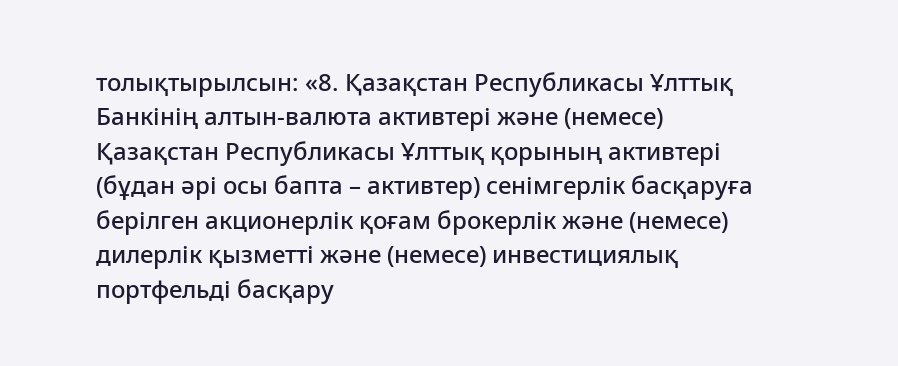толықтырылсын: «8. Қазақстан Республикасы Ұлттық Банкінің алтын-валюта активтері және (немесе) Қазақстан Республикасы Ұлттық қорының активтері (бұдан әрі осы бапта – активтер) сенімгерлік басқаруға берілген акционерлік қоғам брокерлік және (немесе) дилерлік қызметті және (немесе) инвестициялық портфельді басқару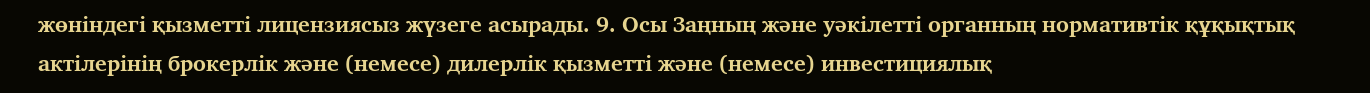жөніндегі қызметті лицензиясыз жүзеге асырады. 9. Осы Заңның және уәкілетті органның нормативтік құқықтық актілерінің брокерлік және (немесе) дилерлік қызметті және (немесе) инвестициялық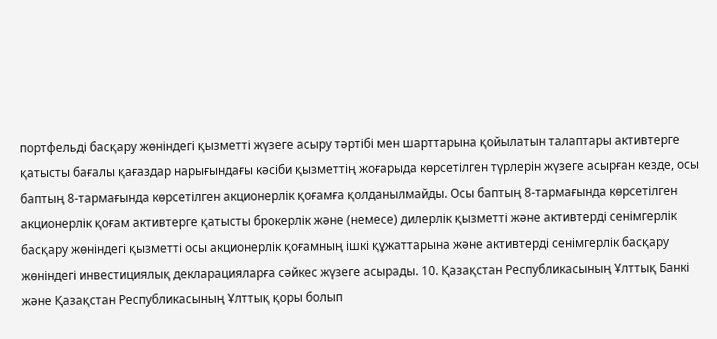портфельді басқару жөніндегі қызметті жүзеге асыру тәртібі мен шарттарына қойылатын талаптары активтерге қатысты бағалы қағаздар нарығындағы кәсіби қызметтің жоғарыда көрсетілген түрлерін жүзеге асырған кезде, осы баптың 8-тармағында көрсетілген акционерлік қоғамға қолданылмайды. Осы баптың 8-тармағында көрсетілген акционерлік қоғам активтерге қатысты брокерлік және (немесе) дилерлік қызметті және активтерді сенімгерлік басқару жөніндегі қызметті осы акционерлік қоғамның ішкі құжаттарына және активтерді сенімгерлік басқару жөніндегі инвестициялық декларацияларға сәйкес жүзеге асырады. 10. Қазақстан Республикасының Ұлттық Банкі және Қазақстан Республикасының Ұлттық қоры болып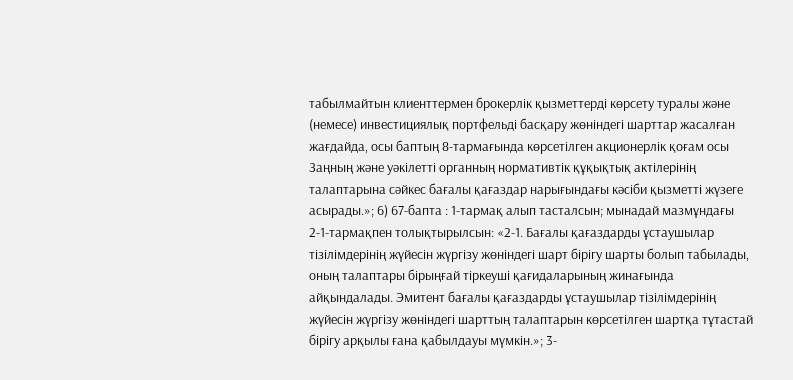табылмайтын клиенттермен брокерлік қызметтерді көрсету туралы және (немесе) инвестициялық портфельді басқару жөніндегі шарттар жасалған жағдайда, осы баптың 8-тармағында көрсетілген акционерлік қоғам осы Заңның және уәкілетті органның нормативтік құқықтық актілерінің талаптарына сәйкес бағалы қағаздар нарығындағы кәсіби қызметті жүзеге асырады.»; 6) 67-бапта : 1-тармақ алып тасталсын; мынадай мазмұндағы 2-1-тармақпен толықтырылсын: «2-1. Бағалы қағаздарды ұстаушылар тiзiлiмдерiнiң жүйесiн жүргiзу жөнiндегі шарт бірігу шарты болып табылады, оның талаптары бірыңғай тіркеуші қағидаларының жинағында айқындалады. Эмитент бағалы қағаздарды ұстаушылар тiзiлiмдерiнiң жүйесiн жүргiзу жөнiндегі шарттың талаптарын көрсетілген шартқа тұтастай бірігу арқылы ғана қабылдауы мүмкін.»; 3-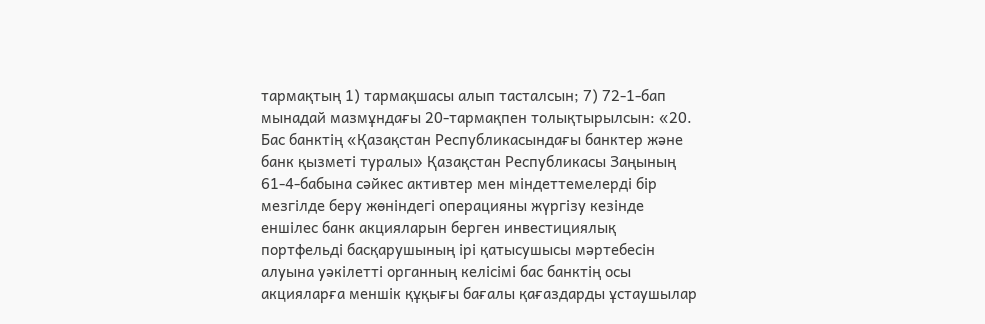тармақтың 1) тармақшасы алып тасталсын; 7) 72-1-бап мынадай мазмұндағы 20-тармақпен толықтырылсын: «20. Бас банктің «Қазақстан Республикасындағы банктер және банк қызметі туралы» Қазақстан Республикасы Заңының 61-4-бабына сәйкес активтер мен міндеттемелерді бір мезгілде беру жөніндегі операцияны жүргізу кезінде еншілес банк акцияларын берген инвестициялық портфельді басқарушының ірі қатысушысы мәртебесін алуына уәкілетті органның келісімі бас банктің осы акцияларға меншік құқығы бағалы қағаздарды ұстаушылар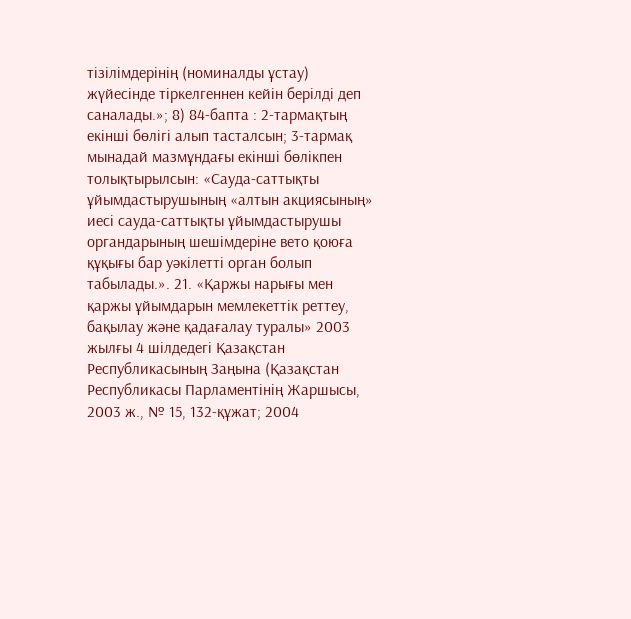тізілімдерінің (номиналды ұстау) жүйесінде тіркелгеннен кейін берілді деп саналады.»; 8) 84-бапта : 2-тармақтың екінші бөлігі алып тасталсын; 3-тармақ мынадай мазмұндағы екінші бөлікпен толықтырылсын: «Сауда-саттықты ұйымдастырушының «алтын акциясының» иесі сауда-саттықты ұйымдастырушы органдарының шешімдеріне вето қоюға құқығы бар уәкілетті орган болып табылады.». 21. «Қаржы нарығы мен қаржы ұйымдарын мемлекеттiк реттеу, бақылау және қадағалау туралы» 2003 жылғы 4 шілдедегі Қазақстан Республикасының Заңына (Қазақстан Республикасы Парламентінің Жаршысы, 2003 ж., № 15, 132-құжат; 2004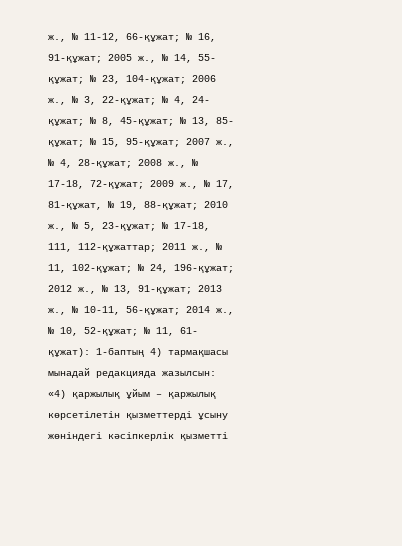ж., № 11-12, 66-құжат; № 16, 91-құжат; 2005 ж., № 14, 55-құжат; № 23, 104-құжат; 2006 ж., № 3, 22-құжат; № 4, 24-құжат; № 8, 45-құжат; № 13, 85-құжат; № 15, 95-құжат; 2007 ж., № 4, 28-құжат; 2008 ж., № 17-18, 72-құжат; 2009 ж., № 17, 81-құжат, № 19, 88-құжат; 2010 ж., № 5, 23-құжат; № 17-18, 111, 112-құжаттар; 2011 ж., № 11, 102-құжат; № 24, 196-құжат; 2012 ж., № 13, 91-құжат; 2013 ж., № 10-11, 56-құжат; 2014 ж., № 10, 52-құжат; № 11, 61-құжат): 1-баптың 4) тармақшасы мынадай редакцияда жазылсын: «4) қаржылық ұйым – қаржылық көрсетілетін қызметтерді ұсыну жөніндегі кәсіпкерлік қызметті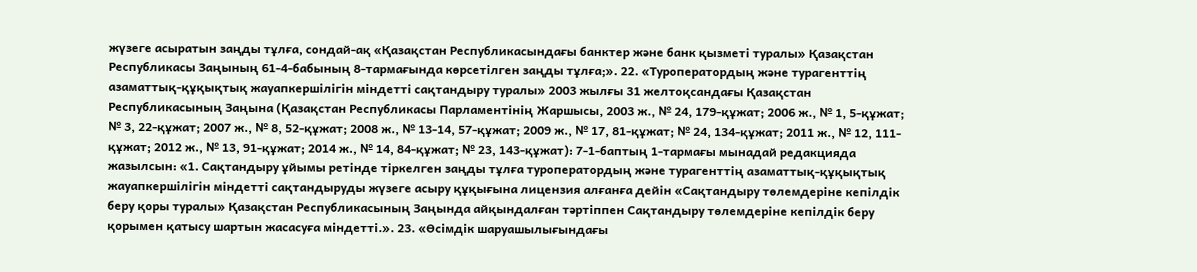жүзеге асыратын заңды тұлға, сондай-ақ «Қазақстан Республикасындағы банктер және банк қызметі туралы» Қазақстан Республикасы Заңының 61-4-бабының 8-тармағында көрсетілген заңды тұлға;». 22. «Туроператордың және турагенттің азаматтық-құқықтық жауапкершiлiгiн мiндеттi сақтандыру туралы» 2003 жылғы 31 желтоқсандағы Қазақстан Республикасының Заңына (Қазақстан Республикасы Парламентiнiң Жаршысы, 2003 ж., № 24, 179-құжат; 2006 ж., № 1, 5-құжат; № 3, 22-құжат; 2007 ж., № 8, 52-құжат; 2008 ж., № 13-14, 57-құжат; 2009 ж., № 17, 81-құжат; № 24, 134-құжат; 2011 ж., № 12, 111-құжат; 2012 ж., № 13, 91-құжат; 2014 ж., № 14, 84-құжат; № 23, 143-құжат): 7-1-баптың 1-тармағы мынадай редакцияда жазылсын: «1. Сақтандыру ұйымы ретiнде тiркелген заңды тұлға туроператордың және турагенттiң азаматтық-құқықтық жауапкершiлiгiн мiндеттi сақтандыруды жүзеге асыру құқығына лицензия алғанға дейiн «Сақтандыру төлемдерiне кепiлдiк беру қоры туралы» Қазақстан Республикасының Заңында айқындалған тәртiппен Сақтандыру төлемдеріне кепілдік беру қорымен қатысу шартын жасасуға міндетті.». 23. «Өсімдік шаруашылығындағы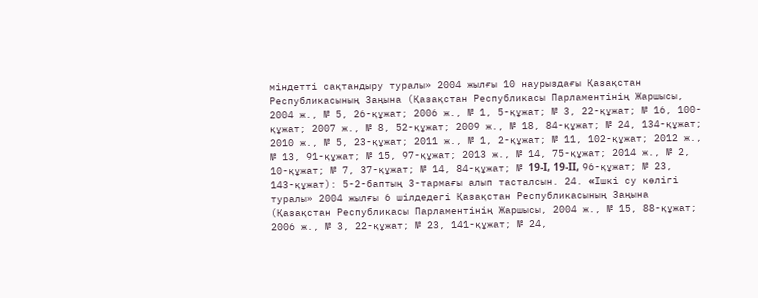міндетті сақтандыру туралы» 2004 жылғы 10 наурыздағы Қазақстан Республикасының Заңына (Қазақстан Республикасы Парламентінің Жаршысы, 2004 ж., № 5, 26-құжат; 2006 ж., № 1, 5-құжат; № 3, 22-құжат; № 16, 100-құжат; 2007 ж., № 8, 52-құжат; 2009 ж., № 18, 84-құжат; № 24, 134-құжат; 2010 ж., № 5, 23-құжат; 2011 ж., № 1, 2-құжат; № 11, 102-құжат; 2012 ж., № 13, 91-құжат; № 15, 97-құжат; 2013 ж., № 14, 75-құжат; 2014 ж., № 2, 10-құжат; № 7, 37-құжат; № 14, 84-құжат; № 19-I, 19-II, 96-құжат; № 23, 143-құжат): 5-2-баптың 3-тармағы алып тасталсын. 24. «Iшкi су көлiгi туралы» 2004 жылғы 6 шілдедегі Қазақстан Республикасының Заңына (Қазақстан Республикасы Парламентінің Жаршысы, 2004 ж., № 15, 88-құжат; 2006 ж., № 3, 22-құжат; № 23, 141-құжат; № 24,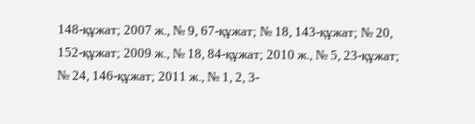148-құжат; 2007 ж., № 9, 67-құжат; № 18, 143-құжат; № 20, 152-құжат; 2009 ж., № 18, 84-құжат; 2010 ж., № 5, 23-құжат; № 24, 146-құжат; 2011 ж., № 1, 2, 3-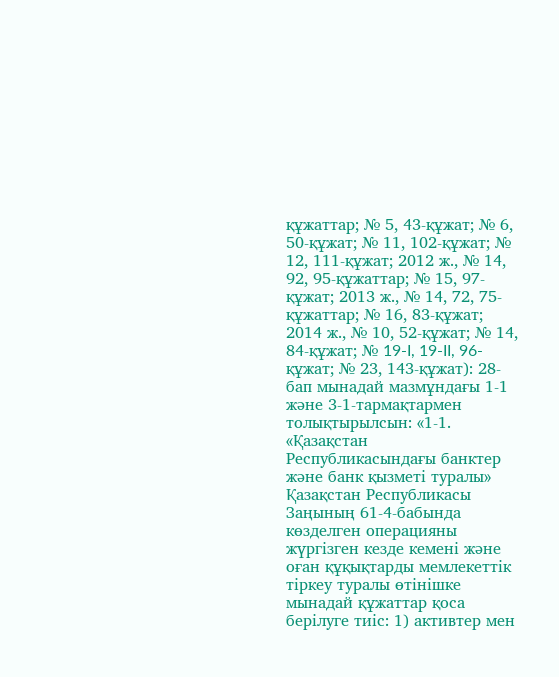құжаттар; № 5, 43-құжат; № 6, 50-құжат; № 11, 102-құжат; № 12, 111-құжат; 2012 ж., № 14, 92, 95-құжаттар; № 15, 97-құжат; 2013 ж., № 14, 72, 75-құжаттар; № 16, 83-құжат; 2014 ж., № 10, 52-құжат; № 14, 84-құжат; № 19-I, 19-II, 96-құжат; № 23, 143-құжат): 28-бап мынадай мазмұндағы 1-1 және 3-1-тармақтармен толықтырылсын: «1-1. «Қазақстан Республикасындағы банктер және банк қызметі туралы» Қазақстан Республикасы Заңының 61-4-бабында көзделген операцияны жүргізген кезде кемені және оған құқықтарды мемлекеттік тіркеу туралы өтінішке мынадай құжаттар қоса берілуге тиіс: 1) активтер мен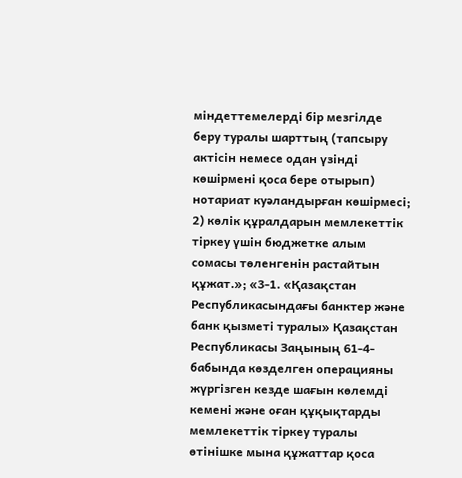міндеттемелерді бір мезгілде беру туралы шарттың (тапсыру актісін немесе одан үзінді көшірмені қоса бере отырып) нотариат куәландырған көшірмесі; 2) көлік құралдарын мемлекеттік тіркеу үшін бюджетке алым сомасы төленгенін растайтын құжат.»; «3-1. «Қазақстан Республикасындағы банктер және банк қызметі туралы» Қазақстан Республикасы Заңының 61-4-бабында көзделген операцияны жүргізген кезде шағын көлемді кемені және оған құқықтарды мемлекеттік тіркеу туралы өтінішке мына құжаттар қоса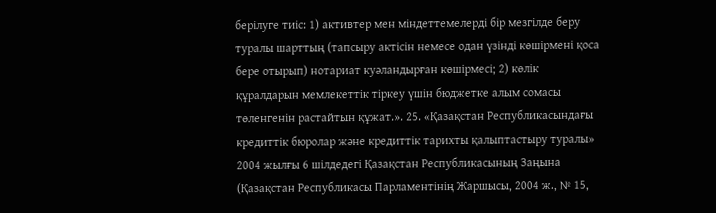берілуге тиіс: 1) активтер мен міндеттемелерді бір мезгілде беру туралы шарттың (тапсыру актісін немесе одан үзінді көшірмені қоса бере отырып) нотариат куәландырған көшірмесі; 2) көлік құралдарын мемлекеттік тіркеу үшін бюджетке алым сомасы төленгенін растайтын құжат.». 25. «Қазақстан Республикасындағы кредиттік бюролар және кредиттік тарихты қалыптастыру туралы» 2004 жылғы 6 шілдедегі Қазақстан Республикасының Заңына (Қазақстан Республикасы Парламентінің Жаршысы, 2004 ж., № 15,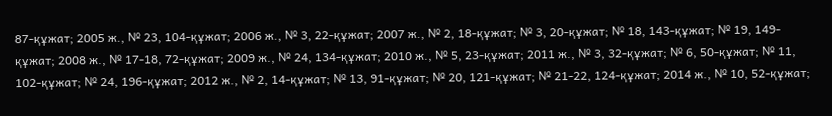87-құжат; 2005 ж., № 23, 104-құжат; 2006 ж., № 3, 22-құжат; 2007 ж., № 2, 18-құжат; № 3, 20-құжат; № 18, 143-құжат; № 19, 149-құжат; 2008 ж., № 17-18, 72-құжат; 2009 ж., № 24, 134-құжат; 2010 ж., № 5, 23-құжат; 2011 ж., № 3, 32-құжат; № 6, 50-құжат; № 11, 102-құжат; № 24, 196-құжат; 2012 ж., № 2, 14-құжат; № 13, 91-құжат; № 20, 121-құжат; № 21-22, 124-құжат; 2014 ж., № 10, 52-құжат;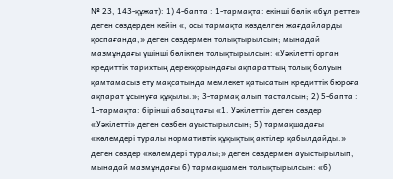№ 23, 143-құжат): 1) 4-бапта : 1-тармақта: екінші бөлік «бұл ретте» деген сөздерден кейін «, осы тармақта көзделген жағдайларды қоспағанда,» деген сөздермен толықтырылсын; мынадай мазмұндағы үшінші бөлікпен толықтырылсын: «Уәкілетті орган кредиттік тарихтың дерекқорындағы ақпараттың толық болуын қамтамасыз ету мақсатында мемлекет қатысатын кредиттік бюроға ақпарат ұсынуға құқылы.»; 3-тармақ алып тасталсын; 2) 5-бапта : 1-тармақта: бірінші абзацтағы «1. Уәкiлеттi» деген сөздер «Уәкiлеттi» деген сөзбен ауыстырылсын; 5) тармақшадағы «көлемдері туралы нормативтік құқықтық актілер қабылдайды.» деген сөздер «көлемдері туралы;» деген сөздермен ауыстырылып, мынадай мазмұндағы 6) тармақшамен толықтырылсын: «6)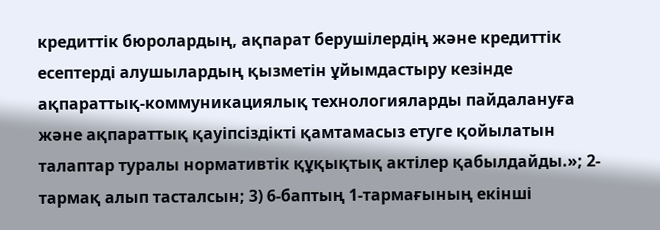кредиттік бюролардың, ақпарат берушілердің және кредиттік есептерді алушылардың қызметін ұйымдастыру кезінде ақпараттық-коммуникациялық технологияларды пайдалануға және ақпараттық қауіпсіздікті қамтамасыз етуге қойылатын талаптар туралы нормативтік құқықтық актілер қабылдайды.»; 2-тармақ алып тасталсын; 3) 6-баптың 1-тармағының екінші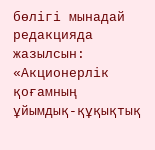бөлігі мынадай редакцияда жазылсын: «Акционерлік қоғамның ұйымдық-құқықтық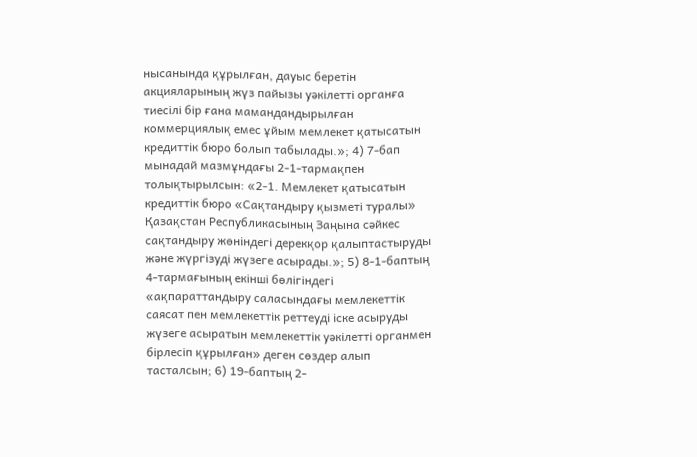нысанында құрылған, дауыс беретін акцияларының жүз пайызы уәкілетті органға тиесілі бір ғана мамандандырылған коммерциялық емес ұйым мемлекет қатысатын кредиттік бюро болып табылады.»; 4) 7-бап мынадай мазмұндағы 2-1-тармақпен толықтырылсын: «2-1. Мемлекет қатысатын кредиттік бюро «Сақтандыру қызметі туралы» Қазақстан Республикасының Заңына сәйкес сақтандыру жөніндегі дерекқор қалыптастыруды және жүргізуді жүзеге асырады.»; 5) 8-1-баптың 4-тармағының екінші бөлігіндегі «ақпараттандыру саласындағы мемлекеттік саясат пен мемлекеттік реттеуді іске асыруды жүзеге асыратын мемлекеттік уәкілетті органмен бірлесіп құрылған» деген сөздер алып тасталсын; 6) 19-баптың 2-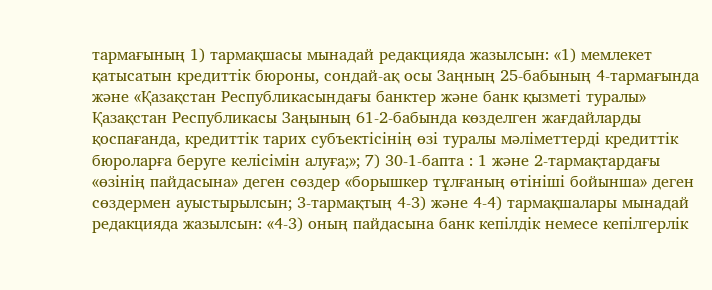тармағының 1) тармақшасы мынадай редакцияда жазылсын: «1) мемлекет қатысатын кредиттік бюроны, сондай-ақ осы Заңның 25-бабының 4-тармағында және «Қазақстан Республикасындағы банктер және банк қызметі туралы» Қазақстан Республикасы Заңының 61-2-бабында көзделген жағдайларды қоспағанда, кредиттік тарих субъектiсiнiң өзi туралы мәлiметтердi кредиттiк бюроларға беруге келісiмін алуға;»; 7) 30-1-бапта : 1 және 2-тармақтардағы «өзінің пайдасына» деген сөздер «борышкер тұлғаның өтініші бойынша» деген сөздермен ауыстырылсын; 3-тармақтың 4-3) және 4-4) тармақшалары мынадай редакцияда жазылсын: «4-3) оның пайдасына банк кепілдік немесе кепілгерлік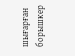шығарған борышкер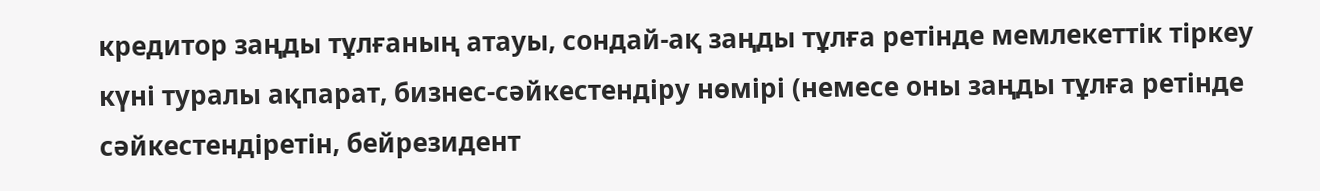кредитор заңды тұлғаның атауы, сондай-ақ заңды тұлға ретінде мемлекеттік тіркеу күні туралы ақпарат, бизнес-сәйкестендіру нөмірі (немесе оны заңды тұлға ретінде сәйкестендіретін, бейрезидент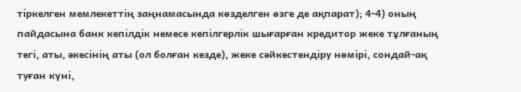тіркелген мемлекеттің заңнамасында көзделген өзге де ақпарат); 4-4) оның пайдасына банк кепілдік немесе кепілгерлік шығарған кредитор жеке тұлғаның тегі, аты, әкесінің аты (ол болған кезде), жеке сәйкестендіру нөмірі, сондай-ақ туған күні,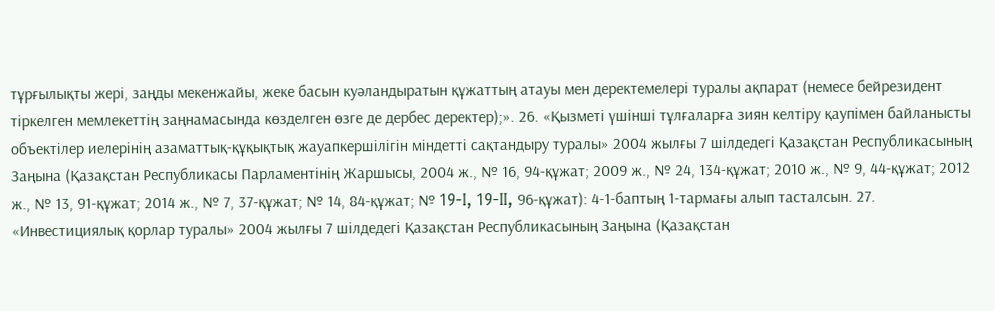тұрғылықты жері, заңды мекенжайы, жеке басын куәландыратын құжаттың атауы мен деректемелері туралы ақпарат (немесе бейрезидент тіркелген мемлекеттің заңнамасында көзделген өзге де дербес деректер);». 26. «Қызметi үшiншi тұлғаларға зиян келтiру қаупiмен байланысты объектiлер иелерiнiң азаматтық-құқықтық жауапкершiлiгiн мiндеттi сақтандыру туралы» 2004 жылғы 7 шiлдедегi Қазақстан Республикасының Заңына (Қазақстан Республикасы Парламентiнiң Жаршысы, 2004 ж., № 16, 94-құжат; 2009 ж., № 24, 134-құжат; 2010 ж., № 9, 44-құжат; 2012 ж., № 13, 91-құжат; 2014 ж., № 7, 37-құжат; № 14, 84-құжат; № 19-I, 19-II, 96-құжат): 4-1-баптың 1-тармағы алып тасталсын. 27. «Инвестициялық қорлар туралы» 2004 жылғы 7 шілдедегі Қазақстан Республикасының Заңына (Қазақстан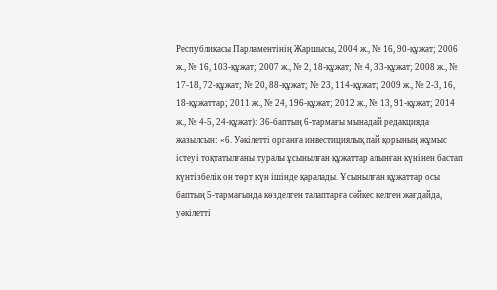Республикасы Парламентінің Жаршысы, 2004 ж., № 16, 90-құжат; 2006 ж., № 16, 103-құжат; 2007 ж., № 2, 18-құжат; № 4, 33-құжат; 2008 ж., № 17-18, 72-құжат; № 20, 88-құжат; № 23, 114-құжат; 2009 ж., № 2-3, 16, 18-құжаттар; 2011 ж., № 24, 196-құжат; 2012 ж., № 13, 91-құжат; 2014 ж., № 4-5, 24-құжат): 36-баптың 6-тармағы мынадай редакцияда жазылсын: «6. Уәкілетті органға инвестициялық пай қорының жұмыс iстеуi тоқтатылғаны туралы ұсынылған құжаттар алынған күнінен бастап күнтізбелік он төрт күн ішінде қаралады. Ұсынылған құжаттар осы баптың 5-тармағында көзделген талаптарға сәйкес келген жағдайда, уәкілетті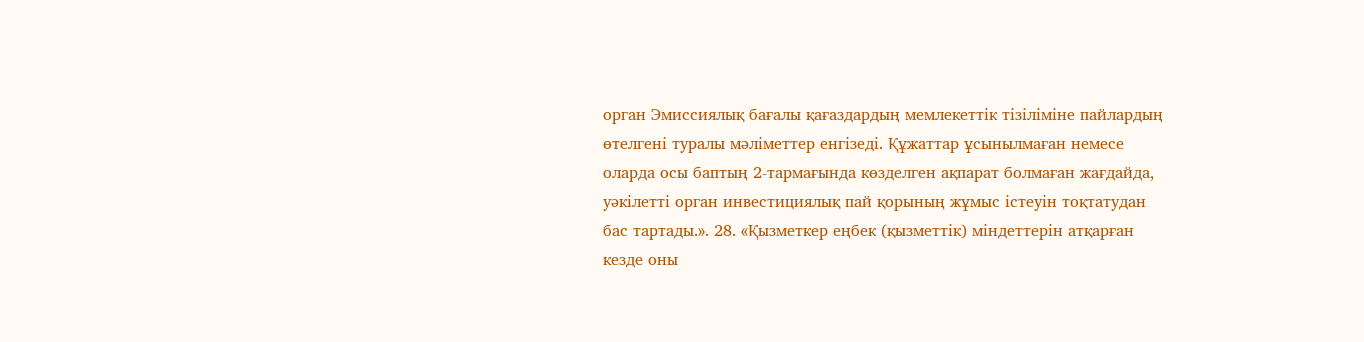орган Эмиссиялық бағалы қағаздардың мемлекеттік тiзiлiмiне пайлардың өтелгенi туралы мәлiметтер енгiзедi. Құжаттар ұсынылмаған немесе оларда осы баптың 2-тармағында көзделген ақпарат болмаған жағдайда, уәкілетті орган инвестициялық пай қорының жұмыс істеуін тоқтатудан бас тартады.». 28. «Қызметкер еңбек (қызметтік) міндеттерін атқарған кезде оны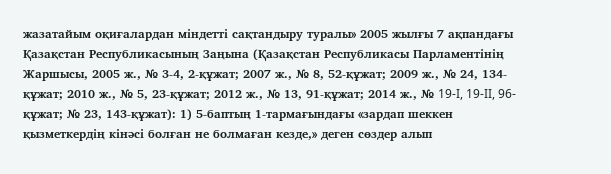жазатайым оқиғалардан міндетті сақтандыру туралы» 2005 жылғы 7 ақпандағы Қазақстан Республикасының Заңына (Қазақстан Республикасы Парламентінің Жаршысы, 2005 ж., № 3-4, 2-құжат; 2007 ж., № 8, 52-құжат; 2009 ж., № 24, 134-құжат; 2010 ж., № 5, 23-құжат; 2012 ж., № 13, 91-құжат; 2014 ж., № 19-I, 19-II, 96-құжат; № 23, 143-құжат): 1) 5-баптың 1-тармағындағы «зардап шеккен қызметкердің кінәсі болған не болмаған кезде,» деген сөздер алып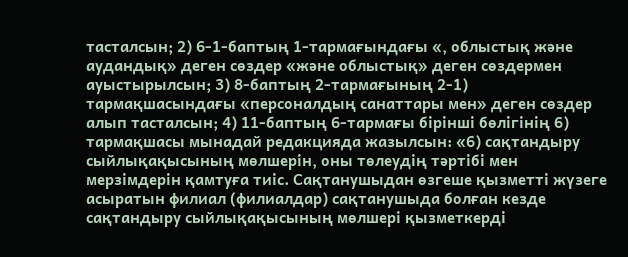тасталсын; 2) 6-1-баптың 1-тармағындағы «, облыстық және аудандық» деген сөздер «және облыстық» деген сөздермен ауыстырылсын; 3) 8-баптың 2-тармағының 2-1) тармақшасындағы «персоналдың санаттары мен» деген сөздер алып тасталсын; 4) 11-баптың 6-тармағы бірінші бөлігінің 6) тармақшасы мынадай редакцияда жазылсын: «6) сақтандыру сыйлықақысының мөлшерiн, оны төлеудiң тәртібі мен мерзiмдерiн қамтуға тиiс. Сақтанушыдан өзгеше қызметті жүзеге асыратын филиал (филиалдар) сақтанушыда болған кезде сақтандыру сыйлықақысының мөлшерi қызметкерді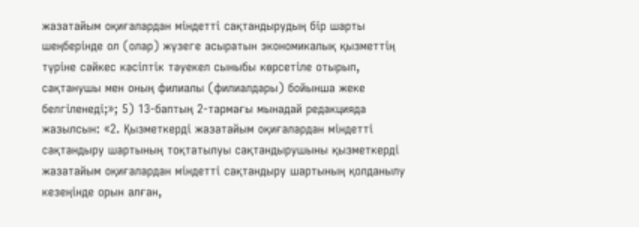жазатайым оқиғалардан мiндеттi сақтандырудың бір шарты шеңберінде ол (олар) жүзеге асыратын экономикалық қызметтің түріне сәйкес кәсіптік тәуекел сыныбы көрсетіле отырып, сақтанушы мен оның филиалы (филиалдары) бойынша жеке белгіленеді;»; 5) 13-баптың 2-тармағы мынадай редакцияда жазылсын: «2. Қызметкердi жазатайым оқиғалардан мiндеттi сақтандыру шартының тоқтатылуы сақтандырушыны қызметкердi жазатайым оқиғалардан мiндеттi сақтандыру шартының қолданылу кезеңінде орын алған,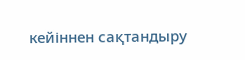кейіннен сақтандыру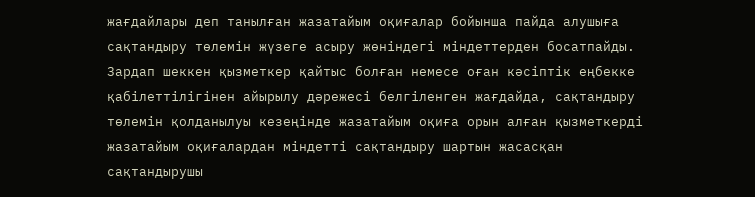жағдайлары деп танылған жазатайым оқиғалар бойынша пайда алушыға сақтандыру төлемiн жүзеге асыру жөнiндегi мiндеттерден босатпайды. Зардап шеккен қызметкер қайтыс болған немесе оған кәсiптiк еңбекке қабiлеттiлiгiнен айырылу дәрежесi белгіленген жағдайда, сақтандыру төлемiн қолданылуы кезеңінде жазатайым оқиға орын алған қызметкердi жазатайым оқиғалардан мiндеттi сақтандыру шартын жасасқан сақтандырушы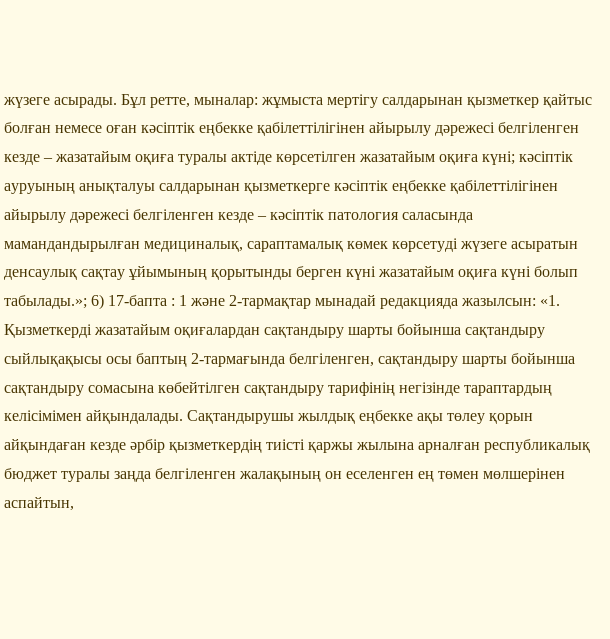жүзеге асырады. Бұл ретте, мыналар: жұмыста мертігу салдарынан қызметкер қайтыс болған немесе оған кәсіптік еңбекке қабілеттілігінен айырылу дәрежесі белгіленген кезде – жазатайым оқиға туралы актіде көрсетілген жазатайым оқиға күні; кәсіптік ауруының анықталуы салдарынан қызметкерге кәсіптік еңбекке қабілеттілігінен айырылу дәрежесі белгіленген кезде – кәсіптік патология саласында мамандандырылған медициналық, сараптамалық көмек көрсетуді жүзеге асыратын денсаулық сақтау ұйымының қорытынды берген күні жазатайым оқиға күні болып табылады.»; 6) 17-бапта : 1 және 2-тармақтар мынадай редакцияда жазылсын: «1. Қызметкерді жазатайым оқиғалардан сақтандыру шарты бойынша сақтандыру сыйлықақысы осы баптың 2-тармағында белгіленген, сақтандыру шарты бойынша сақтандыру сомасына көбейтілген сақтандыру тарифінің негізінде тараптардың келісімімен айқындалады. Сақтандырушы жылдық еңбекке ақы төлеу қорын айқындаған кезде әрбір қызметкердің тиісті қаржы жылына арналған республикалық бюджет туралы заңда белгіленген жалақының он еселенген ең төмен мөлшерінен аспайтын,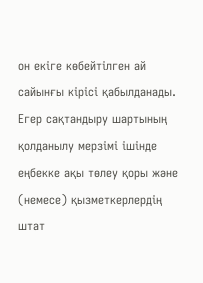он екіге көбейтілген ай сайынғы кірісі қабылданады. Егер сақтандыру шартының қолданылу мерзімі ішінде еңбекке ақы төлеу қоры және (немесе) қызметкерлердің штат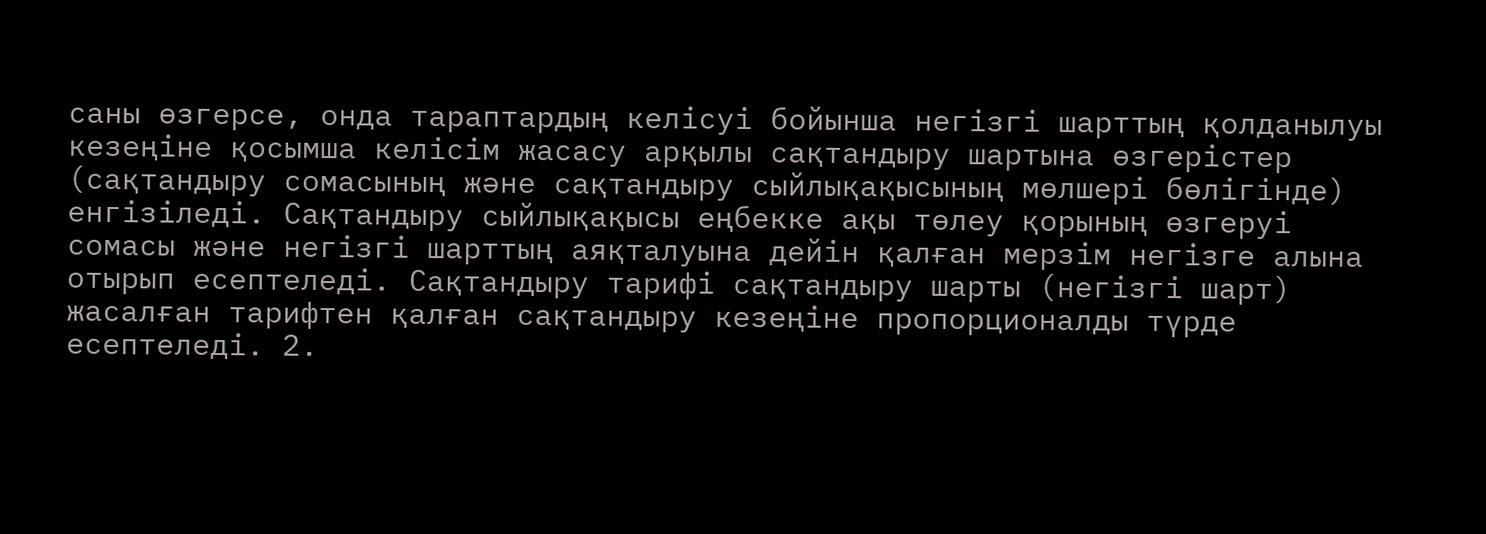саны өзгерсе, онда тараптардың келісуі бойынша негізгі шарттың қолданылуы кезеңіне қосымша келісім жасасу арқылы сақтандыру шартына өзгерістер (сақтандыру сомасының және сақтандыру сыйлықақысының мөлшері бөлігінде) енгізіледі. Сақтандыру сыйлықақысы еңбекке ақы төлеу қорының өзгеруі сомасы және негізгі шарттың аяқталуына дейін қалған мерзім негізге алына отырып есептеледі. Сақтандыру тарифі сақтандыру шарты (негізгі шарт) жасалған тарифтен қалған сақтандыру кезеңіне пропорционалды түрде есептеледі. 2.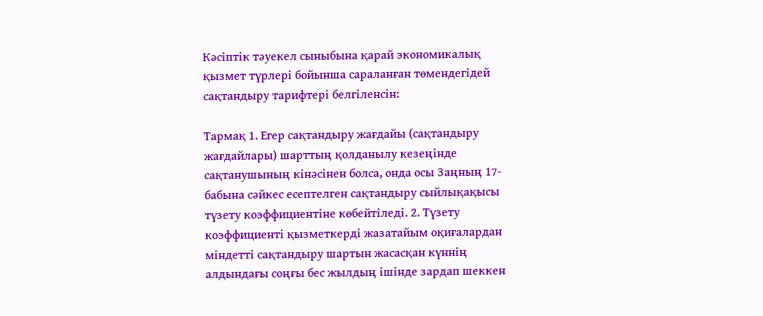Кәсiптiк тәуекел сыныбына қарай экономикалық қызмет түрлерi бойынша сараланған төмендегiдей сақтандыру тарифтерi белгiленсiн:

Тармақ 1. Егер сақтандыру жағдайы (сақтандыру жағдайлары) шарттың қолданылу кезеңінде сақтанушының кінәсінен болса, онда осы Заңның 17-бабына сәйкес есептелген сақтандыру сыйлықақысы түзету коэффициентіне көбейтіледі. 2. Түзету коэффициенті қызметкерді жазатайым оқиғалардан міндетті сақтандыру шартын жасасқан күннің алдындағы соңғы бес жылдың ішінде зардап шеккен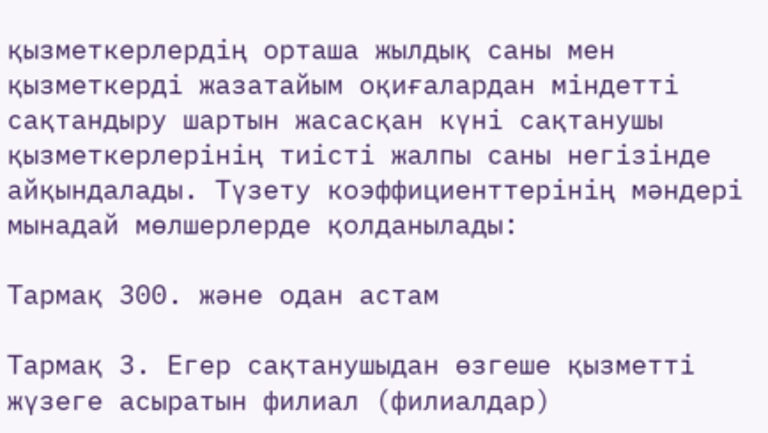қызметкерлердің орташа жылдық саны мен қызметкерді жазатайым оқиғалардан міндетті сақтандыру шартын жасасқан күні сақтанушы қызметкерлерінің тиісті жалпы саны негізінде айқындалады. Түзету коэффициенттерінің мәндері мынадай мөлшерлерде қолданылады:

Тармақ 300. және одан астам

Тармақ 3. Егер сақтанушыдан өзгеше қызметті жүзеге асыратын филиал (филиалдар)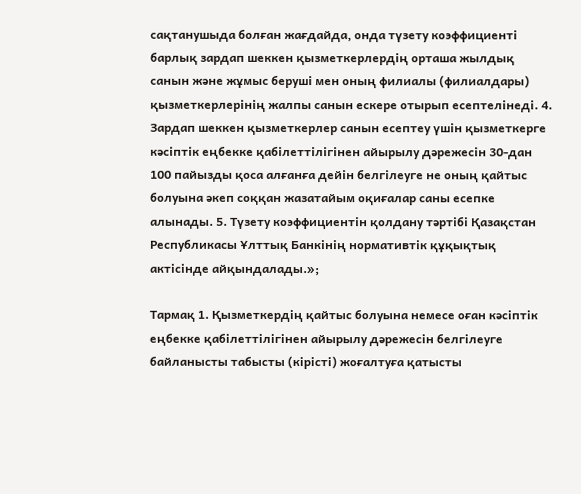сақтанушыда болған жағдайда, онда түзету коэффициенті барлық зардап шеккен қызметкерлердің орташа жылдық санын және жұмыс беруші мен оның филиалы (филиалдары) қызметкерлерінің жалпы санын ескере отырып есептелінеді. 4. Зардап шеккен қызметкерлер санын есептеу үшін қызметкерге кәсіптік еңбекке қабілеттілігінен айырылу дәрежесін 30-дан 100 пайызды қоса алғанға дейін белгілеуге не оның қайтыс болуына әкеп соққан жазатайым оқиғалар саны есепке алынады. 5. Түзету коэффициентін қолдану тәртібі Қазақстан Республикасы Ұлттық Банкінің нормативтік құқықтық актісінде айқындалады.»;

Тармақ 1. Қызметкердiң қайтыс болуына немесе оған кәсiптiк еңбекке қабiлеттiлiгiнен айырылу дәрежесiн белгiлеуге байланысты табысты (кiрiсті) жоғалтуға қатысты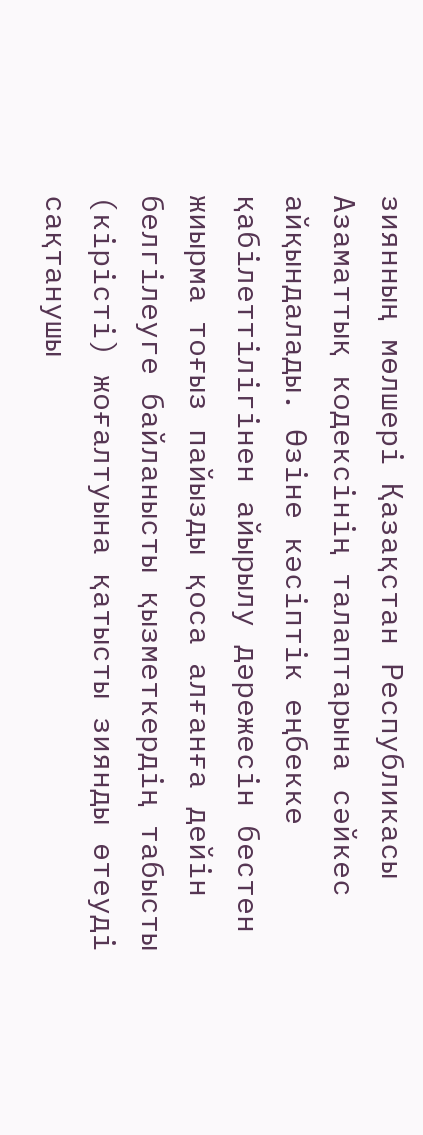зиянның мөлшерi Қазақстан Республикасы Азаматтық кодексiнiң талаптарына сәйкес айқындалады. Өзіне кәсiптiк еңбекке қабiлеттiлiгiнен айырылу дәрежесiн бестен жиырма тоғыз пайызды қоса алғанға дейін белгiлеуге байланысты қызметкердің табысты (кiрiсті) жоғалтуына қатысты зиянды өтеуді сақтанушы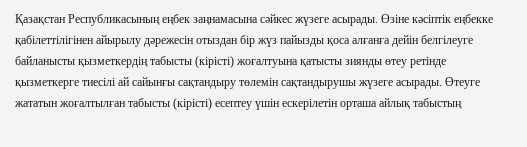Қазақстан Республикасының еңбек заңнамасына сәйкес жүзеге асырады. Өзіне кәсiптiк еңбекке қабiлеттiлiгiнен айырылу дәрежесiн отыздан бір жүз пайызды қоса алғанға дейін белгiлеуге байланысты қызметкердің табысты (кiрiсті) жоғалтуына қатысты зиянды өтеу ретінде қызметкерге тиесілі ай сайынғы сақтандыру төлемін сақтандырушы жүзеге асырады. Өтеуге жататын жоғалтылған табысты (кірісті) есептеу үшін ескерілетін орташа айлық табыстың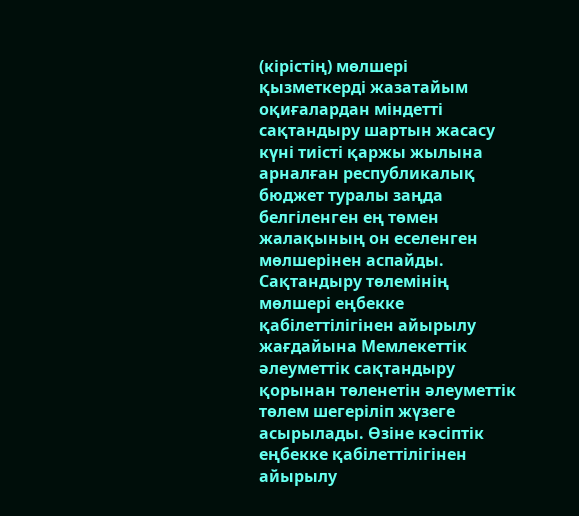(кірістің) мөлшері қызметкерді жазатайым оқиғалардан мiндеттi сақтандыру шартын жасасу күні тиісті қаржы жылына арналған республикалық бюджет туралы заңда белгіленген ең төмен жалақының он еселенген мөлшерінен аспайды. Сақтандыру төлемінің мөлшері еңбекке қабiлеттiлiгiнен айырылу жағдайына Мемлекеттік әлеуметтік сақтандыру қорынан төленетін әлеуметтік төлем шегеріліп жүзеге асырылады. Өзіне кәсiптiк еңбекке қабiлеттiлiгiнен айырылу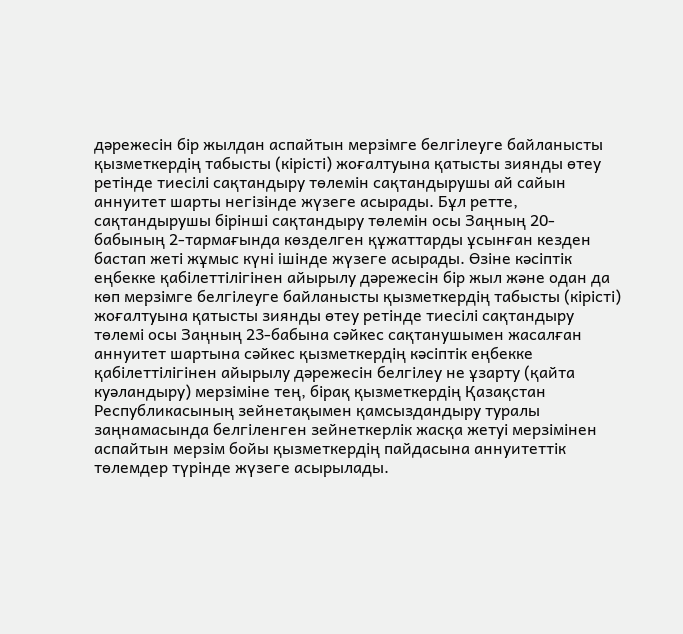дәрежесiн бір жылдан аспайтын мерзiмге белгiлеуге байланысты қызметкердің табысты (кiрiсті) жоғалтуына қатысты зиянды өтеу ретiнде тиесiлi сақтандыру төлемiн сақтандырушы ай сайын аннуитет шарты негізінде жүзеге асырады. Бұл ретте, сақтандырушы бірінші сақтандыру төлемін осы Заңның 20-бабының 2-тармағында көзделген құжаттарды ұсынған кезден бастап жетi жұмыс күнi iшiнде жүзеге асырады. Өзіне кәсiптiк еңбекке қабiлеттiлiгiнен айырылу дәрежесiн бір жыл және одан да көп мерзiмге белгiлеуге байланысты қызметкердің табысты (кiрiсті) жоғалтуына қатысты зиянды өтеу ретiнде тиесiлi сақтандыру төлемi осы Заңның 23-бабына сәйкес сақтанушымен жасалған аннуитет шартына сәйкес қызметкердiң кәсiптiк еңбекке қабiлеттiлiгiнен айырылу дәрежесiн белгiлеу не ұзарту (қайта куәландыру) мерзiмiне тең, бірақ қызметкердің Қазақстан Республикасының зейнетақымен қамсыздандыру туралы заңнамасында белгіленген зейнеткерлік жасқа жетуі мерзімінен аспайтын мерзiм бойы қызметкердiң пайдасына аннуитеттiк төлемдер түрiнде жүзеге асырылады.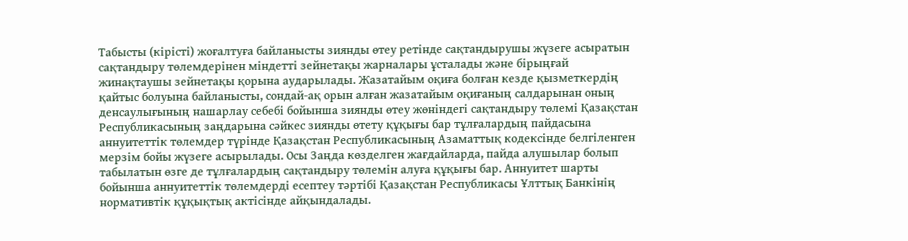Табысты (кiрiсті) жоғалтуға байланысты зиянды өтеу ретiнде сақтандырушы жүзеге асыратын сақтандыру төлемдерінен міндетті зейнетақы жарналары ұсталады және бірыңғай жинақтаушы зейнетақы қорына аударылады. Жазатайым оқиға болған кезде қызметкердiң қайтыс болуына байланысты, сондай-ақ орын алған жазатайым оқиғаның салдарынан оның денсаулығының нашарлау себебi бойынша зиянды өтеу жөніндегі сақтандыру төлемi Қазақстан Республикасының заңдарына сәйкес зиянды өтету құқығы бар тұлғалардың пайдасына аннуитеттiк төлемдер түрiнде Қазақстан Республикасының Азаматтық кодексiнде белгiленген мерзiм бойы жүзеге асырылады. Осы Заңда көзделген жағдайларда, пайда алушылар болып табылатын өзге де тұлғалардың сақтандыру төлемiн алуға құқығы бар. Аннуитет шарты бойынша аннуитеттiк төлемдерді есептеу тәртібі Қазақстан Республикасы Ұлттық Банкінің нормативтiк құқықтық актiсiнде айқындалады.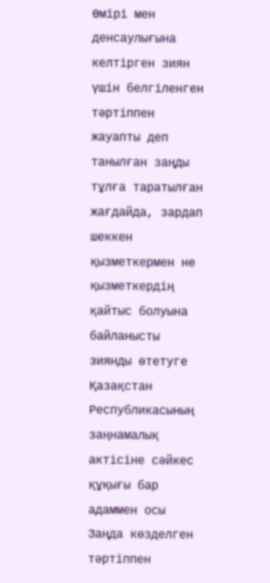Өмiрi мен денсаулығына келтiрген зиян үшiн белгiленген тәртiппен жауапты деп танылған заңды тұлға таратылған жағдайда, зардап шеккен қызметкермен не қызметкердiң қайтыс болуына байланысты зиянды өтетуге Қазақстан Республикасының заңнамалық актісіне сәйкес құқығы бар адаммен осы Заңда көзделген тәртiппен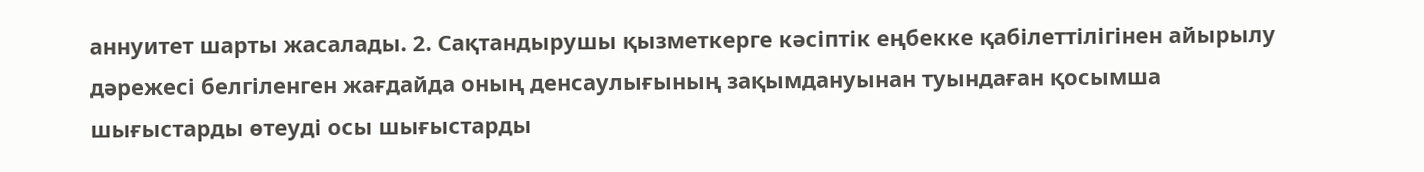аннуитет шарты жасалады. 2. Сақтандырушы қызметкерге кәсiптiк еңбекке қабiлеттiлiгiнен айырылу дәрежесi белгiленген жағдайда оның денсаулығының зақымдануынан туындаған қосымша шығыстарды өтеуді осы шығыстарды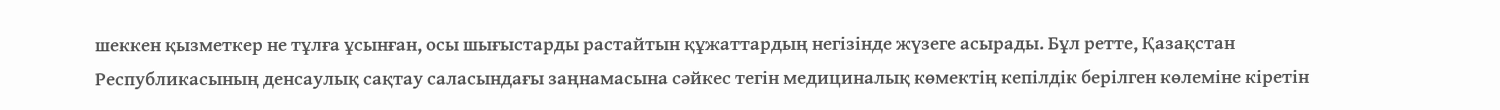шеккен қызметкер не тұлға ұсынған, осы шығыстарды растайтын құжаттардың негізінде жүзеге асырады. Бұл ретте, Қазақстан Республикасының денсаулық сақтау саласындағы заңнамасына сәйкес тегін медициналық көмектің кепілдік берілген көлеміне кіретін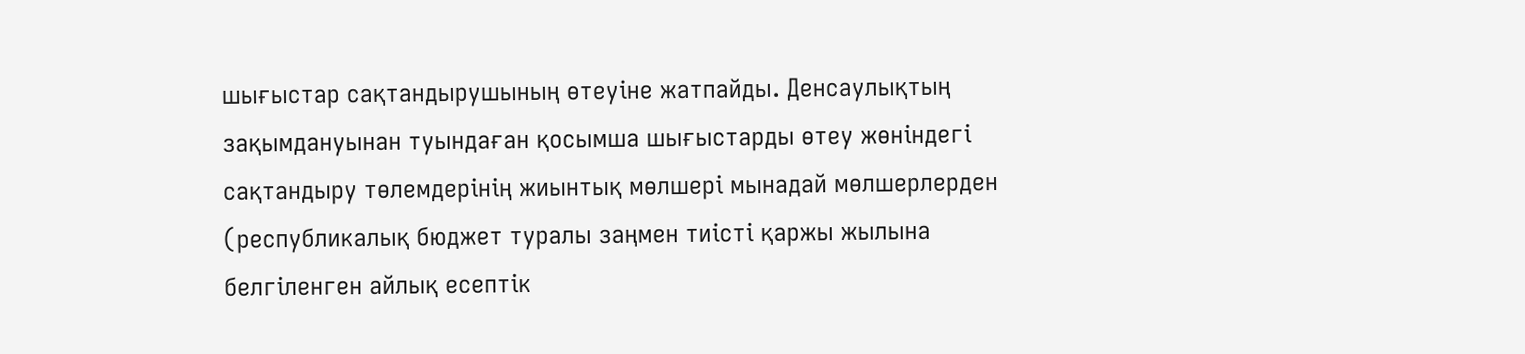шығыстар сақтандырушының өтеуіне жатпайды. Денсаулықтың зақымдануынан туындаған қосымша шығыстарды өтеу жөніндегі сақтандыру төлемдерінің жиынтық мөлшері мынадай мөлшерлерден (республикалық бюджет туралы заңмен тиісті қаржы жылына белгiленген айлық есептiк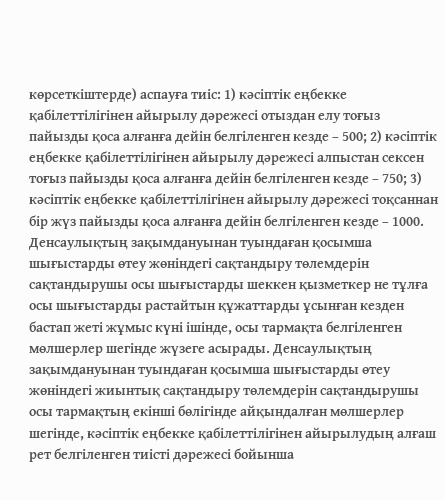көрсеткiштерде) аспауға тиіс: 1) кәсiптiк еңбекке қабiлеттiлiгiнен айырылу дәрежесi отыздан елу тоғыз пайызды қоса алғанға дейiн белгiленген кезде – 500; 2) кәсiптiк еңбекке қабiлеттiлiгiнен айырылу дәрежесi алпыстан сексен тоғыз пайызды қоса алғанға дейiн белгiленген кезде – 750; 3) кәсiптiк еңбекке қабiлеттiлiгiнен айырылу дәрежесi тоқсаннан бір жүз пайызды қоса алғанға дейiн белгiленген кезде – 1000. Денсаулықтың зақымдануынан туындаған қосымша шығыстарды өтеу жөніндегі сақтандыру төлемдерiн сақтандырушы осы шығыстарды шеккен қызметкер не тұлға осы шығыстарды растайтын құжаттарды ұсынған кезден бастап жеті жұмыс күні ішінде, осы тармақта белгіленген мөлшерлер шегінде жүзеге асырады. Денсаулықтың зақымдануынан туындаған қосымша шығыстарды өтеу жөніндегі жиынтық сақтандыру төлемдерін сақтандырушы осы тармақтың екінші бөлігінде айқындалған мөлшерлер шегінде, кәсіптік еңбекке қабілеттілігінен айырылудың алғаш рет белгіленген тиісті дәрежесі бойынша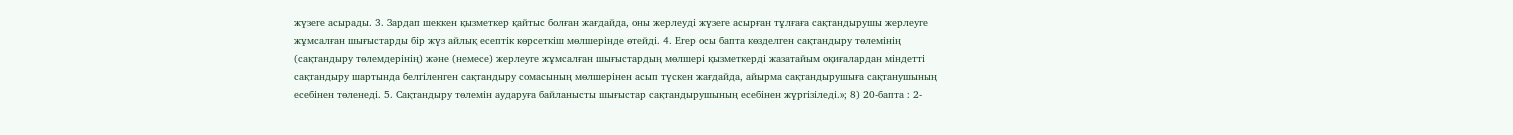жүзеге асырады. 3. Зардап шеккен қызметкер қайтыс болған жағдайда, оны жерлеудi жүзеге асырған тұлғаға сақтандырушы жерлеуге жұмсалған шығыстарды бір жүз айлық есептiк көрсеткiш мөлшерiнде өтейдi. 4. Егер осы бапта көзделген сақтандыру төлемiнiң (сақтандыру төлемдерiнiң) және (немесе) жерлеуге жұмсалған шығыстардың мөлшерi қызметкердi жазатайым оқиғалардан мiндеттi сақтандыру шартында белгiленген сақтандыру сомасының мөлшерiнен асып түскен жағдайда, айырма сақтандырушыға сақтанушының есебiнен төленедi. 5. Сақтандыру төлемiн аударуға байланысты шығыстар сақтандырушының есебiнен жүргiзiледi.»; 8) 20-бапта : 2-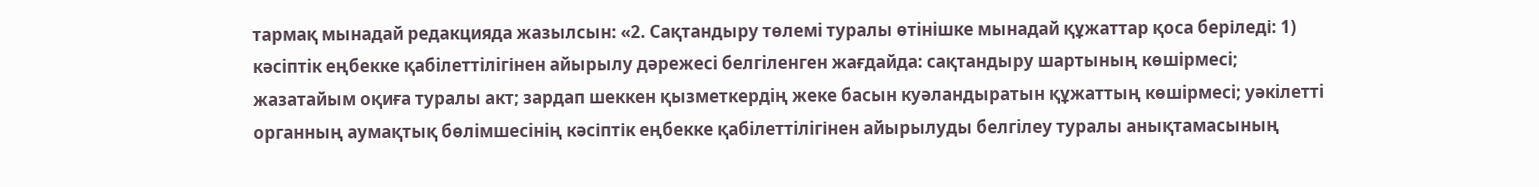тармақ мынадай редакцияда жазылсын: «2. Сақтандыру төлемi туралы өтiнiшке мынадай құжаттар қоса беріледі: 1) кәсiптiк еңбекке қабiлеттiлiгінен айырылу дәрежесi белгiленген жағдайда: сақтандыру шартының көшiрмесi; жазатайым оқиға туралы акт; зардап шеккен қызметкердiң жеке басын куәландыратын құжаттың көшiрмесi; уәкiлеттi органның аумақтық бөлiмшесiнiң кәсіптік еңбекке қабiлеттiлiгінен айырылуды белгiлеу туралы анықтамасының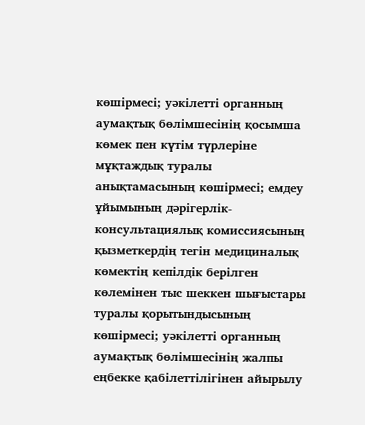көшiрмесi; уәкiлеттi органның аумақтық бөлiмшесiнiң қосымша көмек пен күтiм түрлерiне мұқтаждық туралы анықтамасының көшiрмесi; емдеу ұйымының дәрігерлік-консультациялық комиссиясының қызметкердің тегін медициналық көмектің кепілдік берілген көлемінен тыс шеккен шығыстары туралы қорытындысының көшірмесі; уәкiлеттi органның аумақтық бөлiмшесiнiң жалпы еңбекке қабiлеттiлiгінен айырылу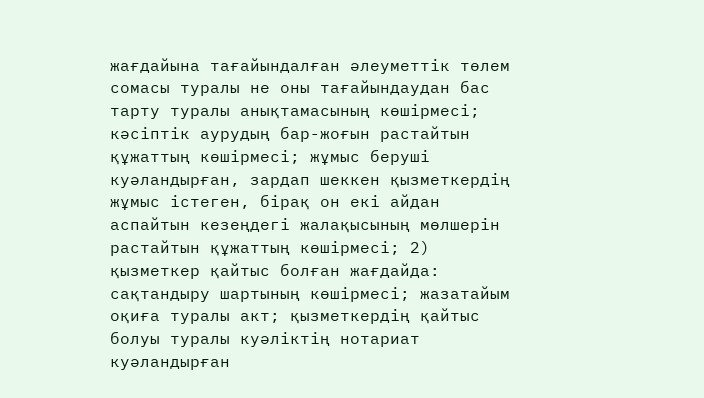жағдайына тағайындалған әлеуметтік төлем сомасы туралы не оны тағайындаудан бас тарту туралы анықтамасының көшiрмесi; кәсiптiк аурудың бар-жоғын растайтын құжаттың көшiрмесi; жұмыс берушi куәландырған, зардап шеккен қызметкердің жұмыс iстеген, бірақ он екi айдан аспайтын кезеңдегi жалақысының мөлшерiн растайтын құжаттың көшiрмесi; 2) қызметкер қайтыс болған жағдайда: сақтандыру шартының көшiрмесi; жазатайым оқиға туралы акт; қызметкердiң қайтыс болуы туралы куәлiктiң нотариат куәландырған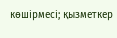көшiрмесi; қызметкер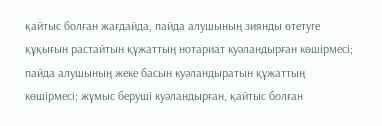қайтыс болған жағдайда, пайда алушының зиянды өтетуге құқығын растайтын құжаттың нотариат куәландырған көшiрмесi; пайда алушының жеке басын куәландыратын құжаттың көшiрмесi; жұмыс берушi куәландырған, қайтыс болған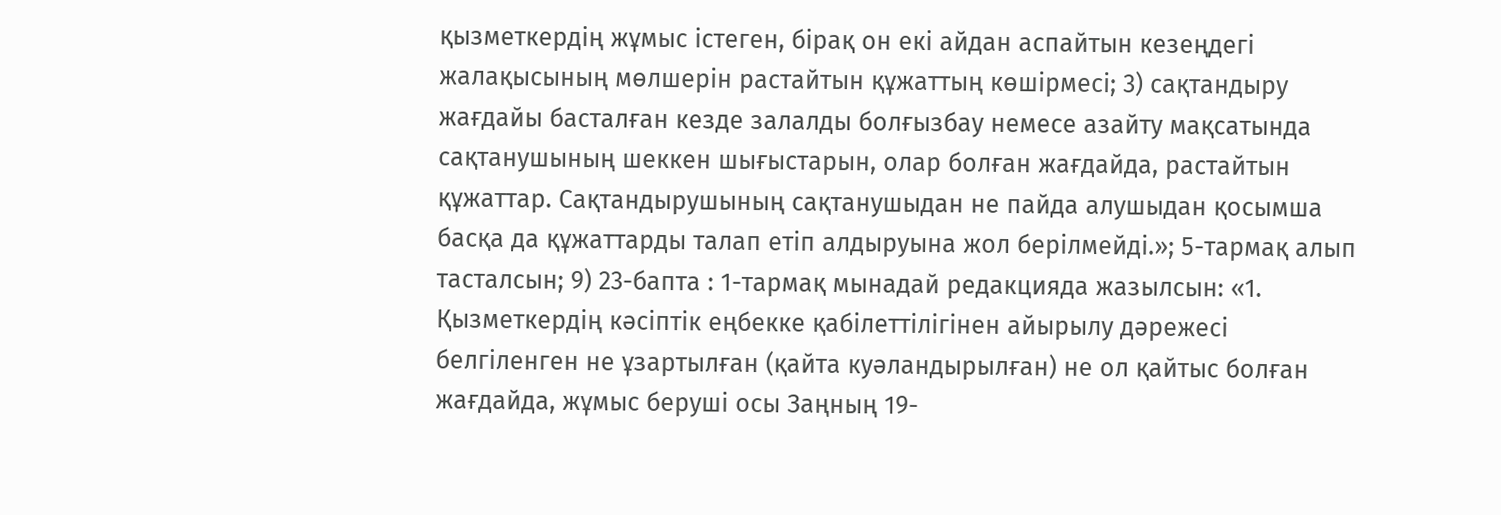қызметкердің жұмыс iстеген, бірақ он екi айдан аспайтын кезеңдегi жалақысының мөлшерiн растайтын құжаттың көшiрмесi; 3) сақтандыру жағдайы басталған кезде залалды болғызбау немесе азайту мақсатында сақтанушының шеккен шығыстарын, олар болған жағдайда, растайтын құжаттар. Сақтандырушының сақтанушыдан не пайда алушыдан қосымша басқа да құжаттарды талап етіп алдыруына жол берiлмейдi.»; 5-тармақ алып тасталсын; 9) 23-бапта : 1-тармақ мынадай редакцияда жазылсын: «1. Қызметкердiң кәсiптiк еңбекке қабiлеттiлiгiнен айырылу дәрежесi белгiленген не ұзартылған (қайта куәландырылған) не ол қайтыс болған жағдайда, жұмыс берушi осы Заңның 19-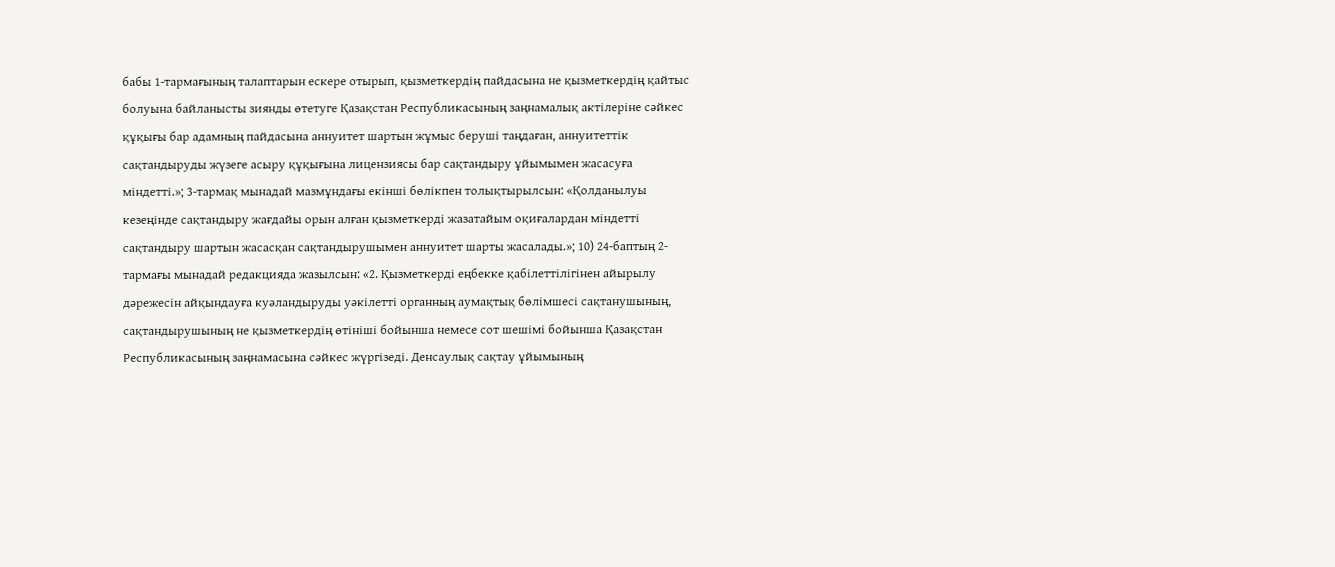бабы 1-тармағының талаптарын ескере отырып, қызметкердiң пайдасына не қызметкердiң қайтыс болуына байланысты зиянды өтетуге Қазақстан Республикасының заңнамалық актiлерiне сәйкес құқығы бар адамның пайдасына аннуитет шартын жұмыс беруші таңдаған, аннуитеттік сақтандыруды жүзеге асыру құқығына лицензиясы бар сақтандыру ұйымымен жасасуға мiндеттi.»; 3-тармақ мынадай мазмұндағы екінші бөлікпен толықтырылсын: «Қолданылуы кезеңінде сақтандыру жағдайы орын алған қызметкерді жазатайым оқиғалардан міндетті сақтандыру шартын жасасқан сақтандырушымен аннуитет шарты жасалады.»; 10) 24-баптың 2-тармағы мынадай редакцияда жазылсын: «2. Қызметкердi еңбекке қабiлеттiлiгiнен айырылу дәрежесiн айқындауға куәландыруды уәкiлеттi органның аумақтық бөлiмшесi сақтанушының, сақтандырушының не қызметкердiң өтiнiшi бойынша немесе сот шешiмi бойынша Қазақстан Республикасының заңнамасына сәйкес жүргiзедi. Денсаулық сақтау ұйымының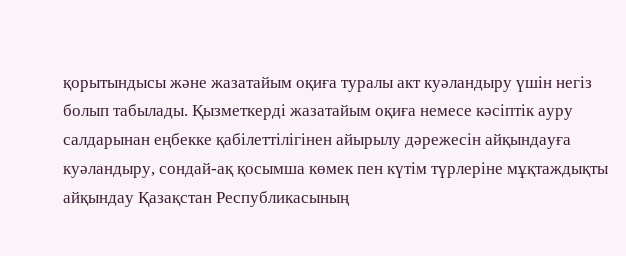қорытындысы және жазатайым оқиға туралы акт куәландыру үшін негiз болып табылады. Қызметкердi жазатайым оқиға немесе кәсiптiк ауру салдарынан еңбекке қабiлеттiлiгiнен айырылу дәрежесiн айқындауға куәландыру, сондай-ақ қосымша көмек пен күтiм түрлерiне мұқтаждықты айқындау Қазақстан Республикасының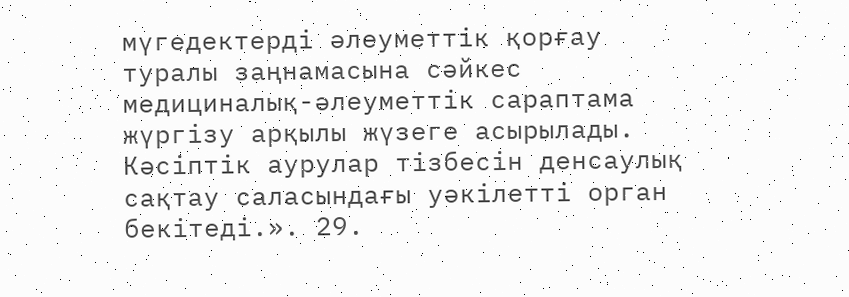мүгедектерді әлеуметтік қорғау туралы заңнамасына сәйкес медициналық-әлеуметтік сараптама жүргізу арқылы жүзеге асырылады. Кәсiптiк аурулар тiзбесiн денсаулық сақтау саласындағы уәкiлеттi орган бекiтедi.». 29.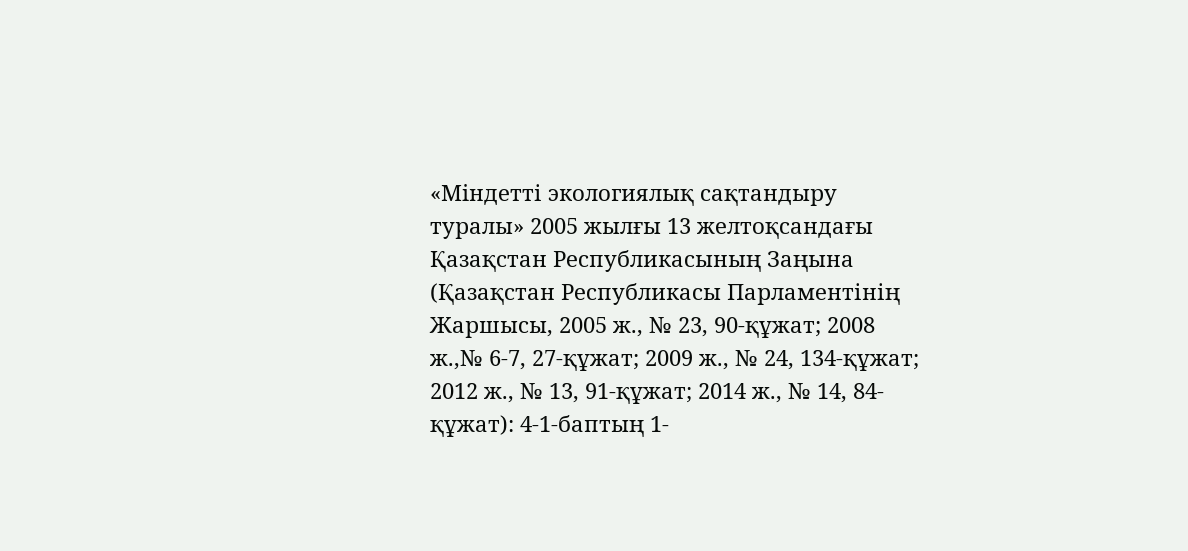«Мiндетті экологиялық сақтандыру туралы» 2005 жылғы 13 желтоқсандағы Қазақстан Республикасының Заңына (Қазақстан Республикасы Парламентінің Жаршысы, 2005 ж., № 23, 90-құжат; 2008 ж.,№ 6-7, 27-құжат; 2009 ж., № 24, 134-құжат; 2012 ж., № 13, 91-құжат; 2014 ж., № 14, 84-құжат): 4-1-баптың 1-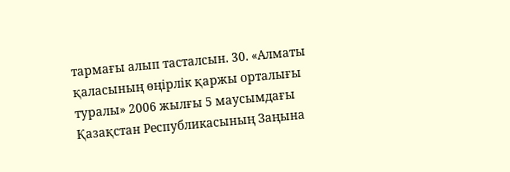тармағы алып тасталсын. 30. «Алматы қаласының өңірлік қаржы орталығы туралы» 2006 жылғы 5 маусымдағы Қазақстан Республикасының Заңына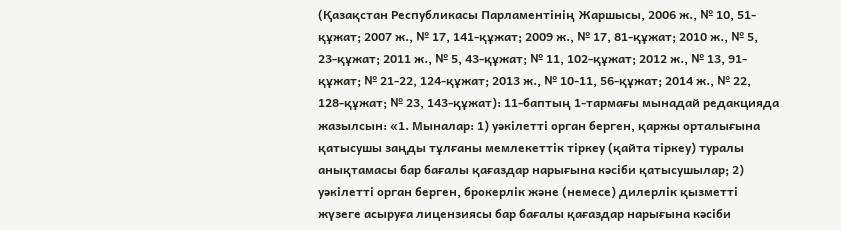(Қазақстан Республикасы Парламентінің Жаршысы, 2006 ж., № 10, 51-құжат; 2007 ж., № 17, 141-құжат; 2009 ж., № 17, 81-құжат; 2010 ж., № 5, 23-құжат; 2011 ж., № 5, 43-құжат; № 11, 102-құжат; 2012 ж., № 13, 91-құжат; № 21-22, 124-құжат; 2013 ж., № 10-11, 56-құжат; 2014 ж., № 22, 128-құжат; № 23, 143-құжат): 11-баптың 1-тармағы мынадай редакцияда жазылсын: «1. Мыналар: 1) уәкiлеттi орган берген, қаржы орталығына қатысушы заңды тұлғаны мемлекеттік тіркеу (қайта тіркеу) туралы анықтамасы бар бағалы қағаздар нарығына кәсіби қатысушылар; 2) уәкілетті орган берген, брокерлік және (немесе) дилерлік қызметті жүзеге асыруға лицензиясы бар бағалы қағаздар нарығына кәсіби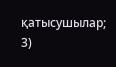қатысушылар; 3)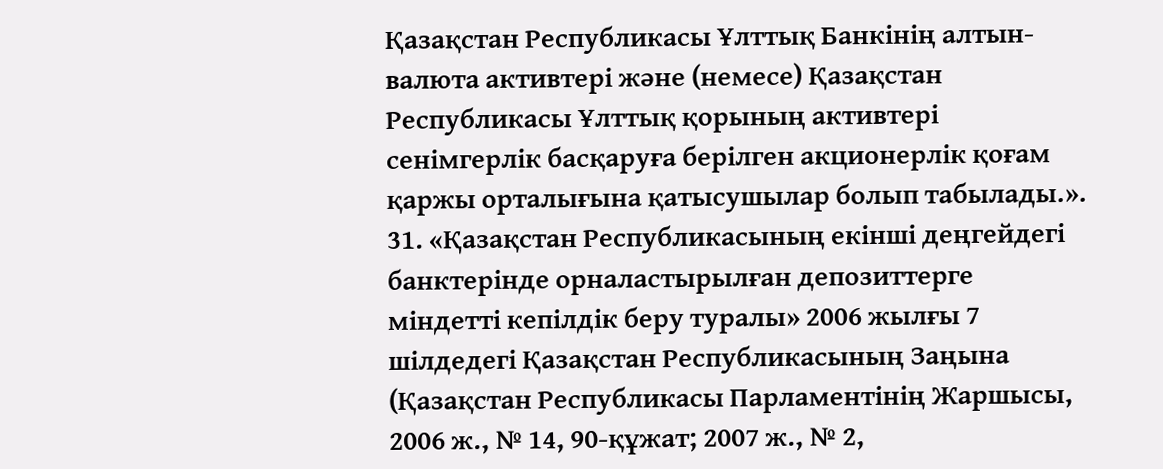Қазақстан Республикасы Ұлттық Банкінің алтын-валюта активтері және (немесе) Қазақстан Республикасы Ұлттық қорының активтері сенімгерлік басқаруға берілген акционерлік қоғам қаржы орталығына қатысушылар болып табылады.». 31. «Қазақстан Республикасының екінші деңгейдегі банктерінде орналастырылған депозиттерге міндетті кепілдік беру туралы» 2006 жылғы 7 шілдедегі Қазақстан Республикасының Заңына (Қазақстан Республикасы Парламентінің Жаршысы, 2006 ж., № 14, 90-құжат; 2007 ж., № 2,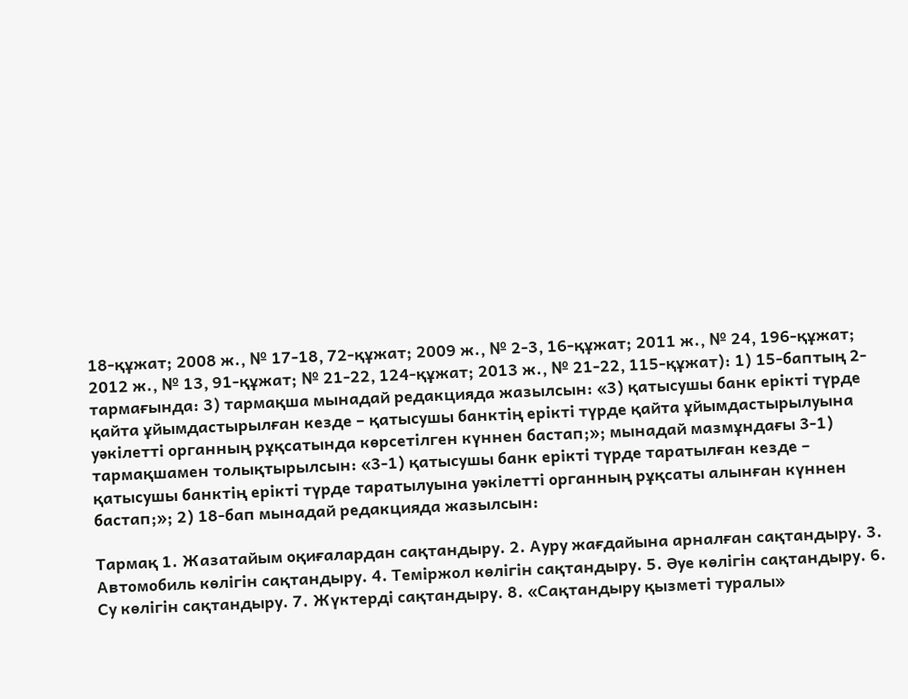18-құжат; 2008 ж., № 17-18, 72-құжат; 2009 ж., № 2-3, 16-құжат; 2011 ж., № 24, 196-құжат; 2012 ж., № 13, 91-құжат; № 21-22, 124-құжат; 2013 ж., № 21-22, 115-құжат): 1) 15-баптың 2-тармағында: 3) тармақша мынадай редакцияда жазылсын: «3) қатысушы банк ерiктi түрде қайта ұйымдастырылған кезде – қатысушы банктiң ерiктi түрде қайта ұйымдастырылуына уәкiлеттi органның рұқсатында көрсетілген күннен бастап;»; мынадай мазмұндағы 3-1) тармақшамен толықтырылсын: «3-1) қатысушы банк ерiктi түрде таратылған кезде – қатысушы банктiң ерiктi түрде таратылуына уәкiлеттi органның рұқсаты алынған күннен бастап;»; 2) 18-бап мынадай редакцияда жазылсын:

Тармақ 1. Жазатайым оқиғалардан сақтандыру. 2. Ауру жағдайына арналған сақтандыру. 3. Автомобиль көлiгiн сақтандыру. 4. Темiржол көлiгiн сақтандыру. 5. Әуе көлiгiн сақтандыру. 6. Су көлiгiн сақтандыру. 7. Жүктердi сақтандыру. 8. «Сақтандыру қызметі туралы»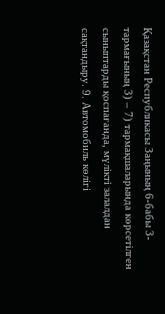Қазақстан Республикасы Заңының 6-бабы 3-тармағының 3) – 7) тармақшаларында көрсетілген сыныптарды қоспағанда, мүлiктi залалдан сақтандыру. 9. Автомобиль көлiгi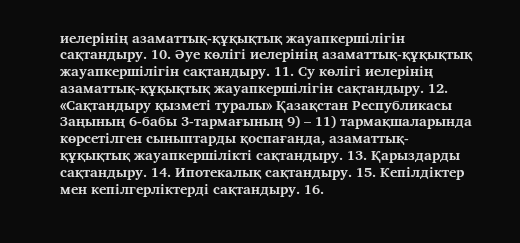иелерiнiң азаматтық-құқықтық жауапкершiлiгiн сақтандыру. 10. Әуе көлiгi иелерiнiң азаматтық-құқықтық жауапкершiлiгiн сақтандыру. 11. Су көлiгi иелерiнiң азаматтық-құқықтық жауапкершiлiгiн сақтандыру. 12. «Сақтандыру қызметі туралы» Қазақстан Республикасы Заңының 6-бабы 3-тармағының 9) – 11) тармақшаларында көрсетілген сыныптарды қоспағанда, азаматтық-құқықтық жауапкершiлiктi сақтандыру. 13. Қарыздарды сақтандыру. 14. Ипотекалық сақтандыру. 15. Кепілдіктер мен кепілгерліктерді сақтандыру. 16.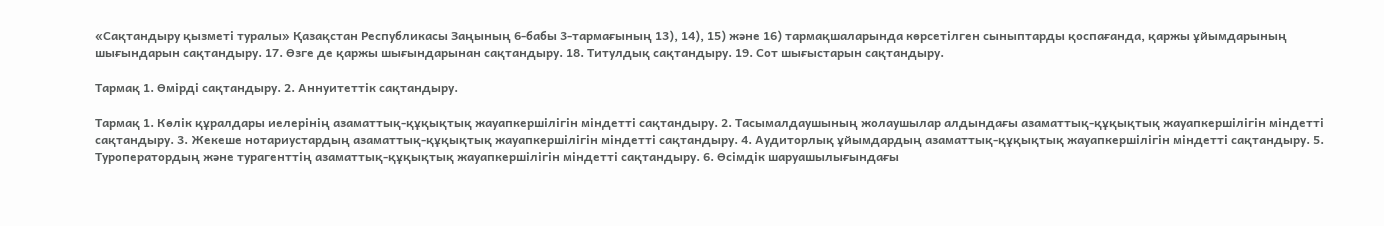«Сақтандыру қызметі туралы» Қазақстан Республикасы Заңының 6-бабы 3-тармағының 13), 14), 15) және 16) тармақшаларында көрсетілген сыныптарды қоспағанда, қаржы ұйымдарының шығындарын сақтандыру. 17. Өзге де қаржы шығындарынан сақтандыру. 18. Титулдық сақтандыру. 19. Сот шығыстарын сақтандыру.

Тармақ 1. Өмірді сақтандыру. 2. Аннуитеттік сақтандыру.

Тармақ 1. Көлік құралдары иелерінің азаматтық-құқықтық жауапкершілігін міндетті сақтандыру. 2. Тасымалдаушының жолаушылар алдындағы азаматтық-құқықтық жауапкершілігін міндетті сақтандыру. 3. Жекеше нотариустардың азаматтық-құқықтық жауапкершiлiгiн мiндеттi сақтандыру. 4. Аудиторлық ұйымдардың азаматтық-құқықтық жауапкершiлiгін мiндеттi сақтандыру. 5. Туроператордың және турагенттiң азаматтық-құқықтық жауапкершілiгiн мiндеттi сақтандыру. 6. Өсімдік шаруашылығындағы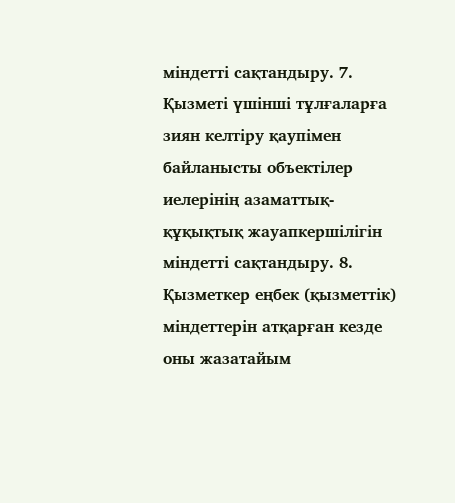міндетті сақтандыру. 7. Қызметi үшiншi тұлғаларға зиян келтiру қаупiмен байланысты объектiлер иелерiнiң азаматтық-құқықтық жауапкершiлiгiн мiндеттi сақтандыру. 8. Қызметкер еңбек (қызметтік) міндеттерін атқарған кезде оны жазатайым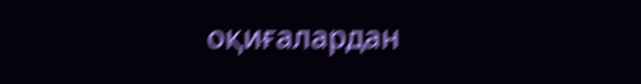оқиғалардан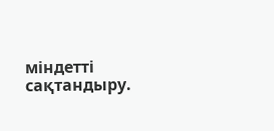міндетті сақтандыру.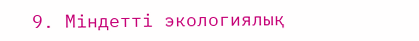9. Мiндетті экологиялық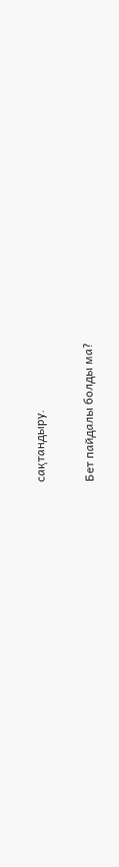сақтандыру.

Бет пайдалы болды ма?